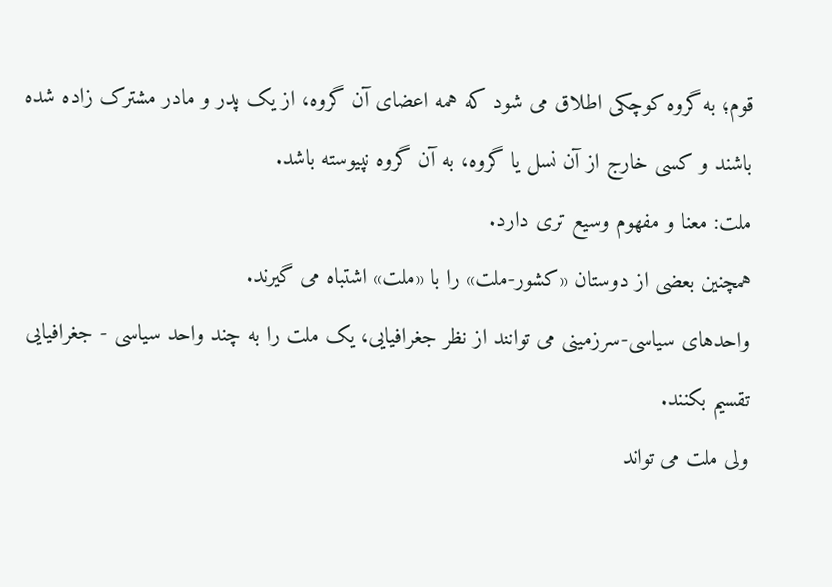قوم؛ به گروه کوچکی اطلاق می شود که همه اعضای آن گروه، از یک پدر و مادر مشترک زاده شده باشند و کسی خارج از آن نسل یا گروه، به آن گروه نپیوسته باشد.
ملت: معنا و مفهوم وسیع تری دارد.
همچنین بعضی از دوستان «کشور-ملت» را با «ملت» اشتباه می گیرند.
واحدهای سیاسی-سرزمینی می توانند از نظر جغرافیایی، یک ملت را به چند واحد سیاسی - جغرافیایی تقسیم بکنند.
ولی ملت می تواند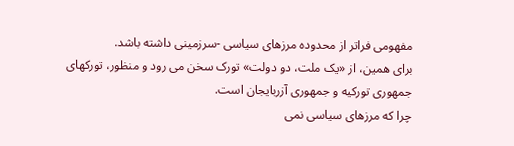مفهومی فراتر از محدوده مرزهای سیاسی -سرزمینی داشته باشد.
برای همین، از «یک ملت، دو دولت» تورک سخن می رود و منظور، تورکهای جمهوری تورکیه و جمهوری آزربایجان است.
چرا که مرزهای سیاسی نمی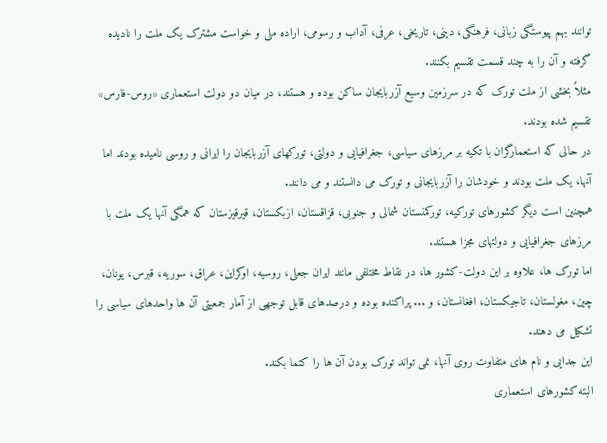توانند بهم پیوستگی زبانی، فرهنگی، دینی، تاریخی، عرفی، آداب و رسومی، اراده ملی و خواست مشترک یک ملت را نادیده گرفته و آن را به چند قسمت تقسیم بکنند.
مثلاً بخشی از ملت تورک که در سرزمین وسیع آزربایجان ساکن بوده و هستند، در میان دو دولت استعماری «روس-فارس» تقسیم شده بودند.
در حالی که استعمارگران با تکیه بر مرزهای سیاسی، جغرافیایی و دولتی، تورکهای آزربایجان را ایرانی و روسی نامیده بودند اما آنها، یک ملت بودند و خودشان را آزربایجانی و تورک می دانستند و می دانند.
همچنین است دیگر کشورهای تورکیه، تورکمنستان شمالی و جنوبی، قزاقستان، ازبکستان، قیرقیزستان که همگی آنها یک ملت با مرزهای جغرافیایی و دولتهای مجزا هستند.
اما تورک ها، علاوه بر این دولت-کشور ها، در نقاط مختلفی مانند ایران جعلی، روسیه، اوکراین، عراق، سوریه، قبرس، یونان، چین، مغولستان، تاجیکستان، افغانستان، و ... پراکنده بوده و درصدهای قابل توجهی از آمار جمعیتی آن ها واحدهای سیاسی را تشکیل می دهند.
این جدایی و نام های متفاوت روی آنها، نمی تواند تورک بودن آن ها را کتما بکند.
البته کشورهای استعماری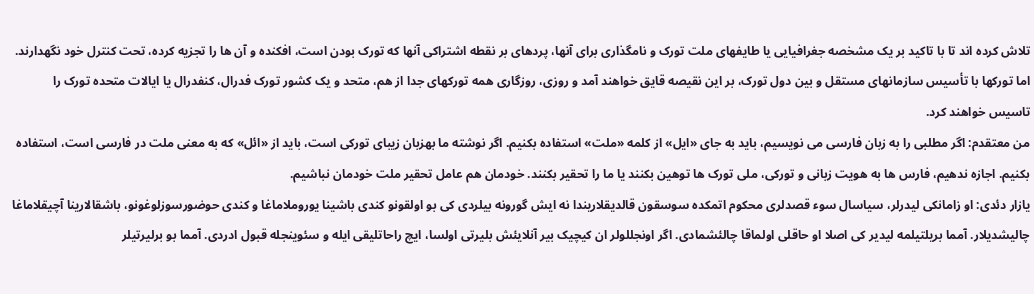تلاش کرده اند تا با تاکید بر یک مشخصه جغرافیایی یا طایفهای ملت تورک و نامگذاری برای آنها، پردهای بر نقطه اشتراکی آنها که تورک بودن است، افکنده و آن ها را تجزیه کرده، تحت کنترل خود نگهدارند.
اما تورکها با تأسیس سازمانهای مستقل و بین دول تورک، بر این نقیصه قایق خواهند آمد و روزی، روزگاری همه تورکهای جدا از هم، متحد و یک کشور تورک فدرال، کنفدرال یا ایالات متحده تورک را تاسیس خواهند کرد.
من معتقدم: اگر مطلبی را به زبان فارسی می نویسیم، باید به جای «ایل» از کلمه «ملت» استفاده بکنیم. اگر نوشته ما بهزبان زیبای تورکی است، باید از «ائل» که به معنی ملت در فارسی است، استفاده بکنیم. اجازه ندهیم، فارس ها به هویت زبانی و تورکی، ملی تورک ها توهین بکنند یا ما را تحقیر بکنند. خودمان هم عامل تحقیر ملت خودمان نباشیم.
یازار دئدی: او زامانکی لیدرلر، سیاسال سوء قصدلری محکوم اتمکده سوسقون قالدیقلاریندا نه ایش گورونه بیلردی کی بو اولقونو کندی باشینا یوروملاماغا و کندی حوضورسوزلوغونو، باشقالارینا آچیقلاماغا چالیشدیلار. آمما بریلتیلمه لیدیر کی اصلا او حاقلی اولماقا چالئشمادی. اگر اونجللولر ان کیچیک بیر آنلایئش بلیرتی اولسا، ایچ راحاتلیقی ایله و سئوینجله قبول ادردی. آمما بو برلیرتیلر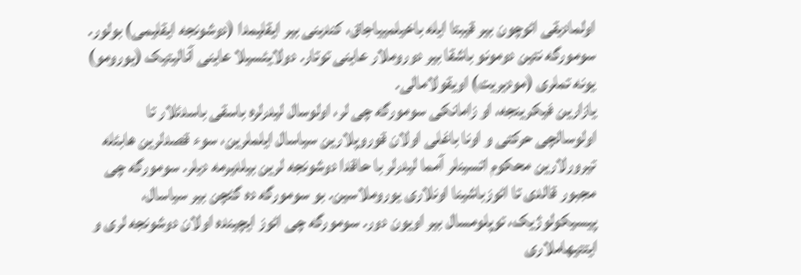اولمادیقی ائوچون بیر قیبتا ایله باخیلمییاجاق، کندینی بیر ایقلیمدا (دوشونجه ایقلیمی) بولور. سومورگه نتین دومونو باشقا بیر دوروملار عاینی توتار. دولایئسیلا عاینی آنالیتیک (یورومو) یونه تملری (مودیریت) اویقولامالی.
یازارین فیکرینجه، او زامانکی سومورگه چی لر، اولوسال لیدرلره باسقی باسدئلار تا اولوسالچی حرکتی و اونا باغلی اولان قوروپلارین سیاسال ایلملرین، سوء قصدلرین هابئله تیرورلارین محکوم اتسینلر آمما لیدرلر با حاقدا دوشونجه لرین بیلدیرمه دیلر. سومورگه چی مجبور قالدی تا ائوزباشینا اونلاری یوروملاسین. بو سومورگه ده گئچن بیر سیاسال، پیسیکولوژیک، توپلومسال بیر اویون دور. سومورگه چی ائوز ایچینده اولان دوشونجه لری و ایتتیهاملاری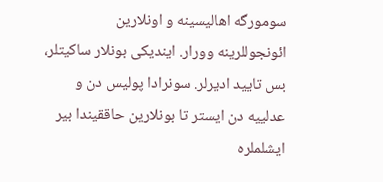سومورگه اهالیسینه و اونلارین ائونجوللرینه وورار. ایندیکی بونلار ساکیتلر، بس تایید ادیرلر. سونرادا پولیس دن و عدلییه دن ایستر تا بونلارین حاققیندا بیر ایشلملره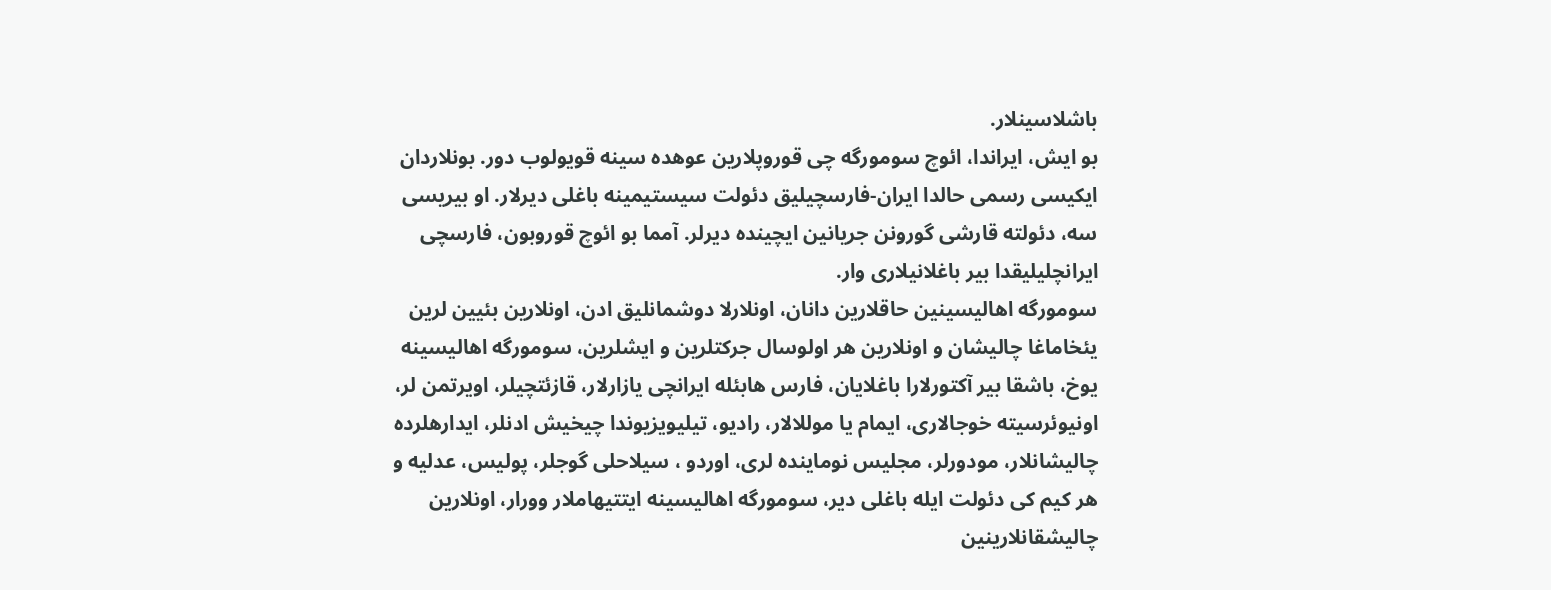باشلاسینلار.
بو ایش، ایراندا، ائوچ سومورگه چی قوروپلارین عوهده سینه قویولوب دور. بونلاردان ایکیسی رسمی حالدا ایران-فارسچیلیق دئولت سیستیمینه باغلی دیرلار. او بیریسی سه، دئولته قارشی گورونن جریانین ایچینده دیرلر. آمما بو ائوچ قوروبون، فارسچی ایرانچلیلیقدا بیر باغلانیلاری وار.
سومورگه اهالیسینین حاقلارین دانان، اونلارلا دوشمانلیق ادن، اونلارین بئیین لرین یئخاماغا چالیشان و اونلارین هر اولوسال جرکتلرین و ایشلرین، سومورگه اهالیسینه یوخ، باشقا بیر آکتورلارا باغلایان، فارس هابئله ایرانچی یازارلار، قازئتچیلر، اویرتمن لر، اونیوئرسیته خوجالاری، ایمام یا موللالار، رادیو، تیلیویزیوندا چیخیش ادنلر، ایدارهلرده چالیشانلار، مودورلر، مجلیس نوماینده لری، اوردو ، سیلاحلی گوجلر، پولیس، عدلیه و هر کیم کی دئولت ایله باغلی دیر، سومورگه اهالیسینه ایتتیهاملار وورار، اونلارین چالیشقانلارینین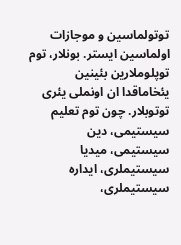توتولماسین و موجازات اولماسین ایستر. بونلار، توم توپلوملارین بئینین یئخاماقدا ان اونملی یئری توتوبلار. چون توم تعلیم سیستیمی، دین سیستیمی، میدیا سیستیملری، ایداره سیستیملری،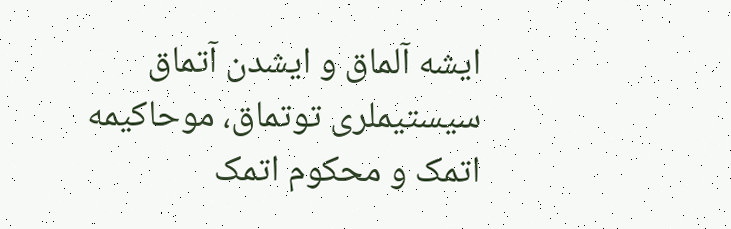ایشه آلماق و ایشدن آتماق سیستیملری توتماق، موحاکیمه اتمک و محکوم اتمک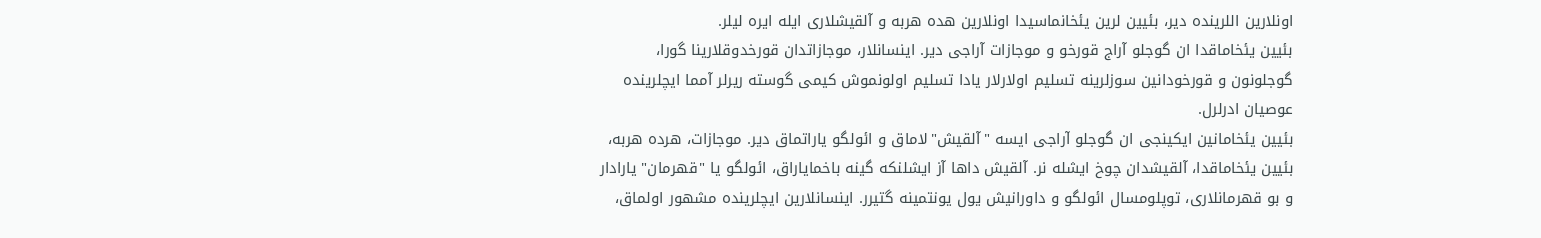اونلارین اللرینده دیر، بئیین لرین یئخانماسیدا اونلارین هده هربه و آلقیشلاری ایله ایره لیلر.
بئیین یئخاماقدا ان گوجلو آراج قورخو و موجازات آراجی دیر. اینسانلار، موجازاتدان قورخدوقلارینا گورا، گوجلونون و قورخودانین سوزلرینه تسلیم اولارلار یادا تسلیم اولونموش کیمی گوسته ریرلر آمما ایچلرینده عوصیان ادرلرل.
بئیین یئخامانین ایکینجی ان گوجلو آراجی ایسه "آلقیش"لاماق و ائولگو یاراتماق دیر. موجازات، هرده هربه، بئیین یئخاماقدا، آلقیشدان چوخ ایشله نر. آلقیش داها آز ایشلنکه گینه باخمایاراق، ائولگو یا "قهرمان" یارادار و بو قهرمانلاری، توپلومسال ائولگو و داورانیش یول یونتمینه گتیرر. اینسانلارین ایچلرینده مشهور اولماق،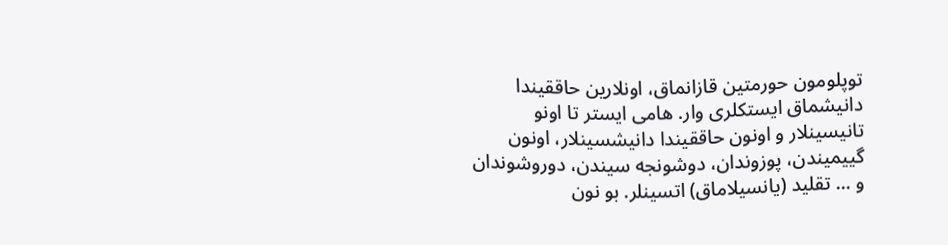توپلومون حورمتین قازانماق، اونلارین حاققیندا دانیشماق ایستکلری وار. هامی ایستر تا اونو تانیسینلار و اونون حاققیندا دانیشسینلار، اونون گییمیندن، پوزوندان، دوشونجه سیندن، دوروشوندان و ... تقلید (یانسیلاماق) اتسینلر. بو نون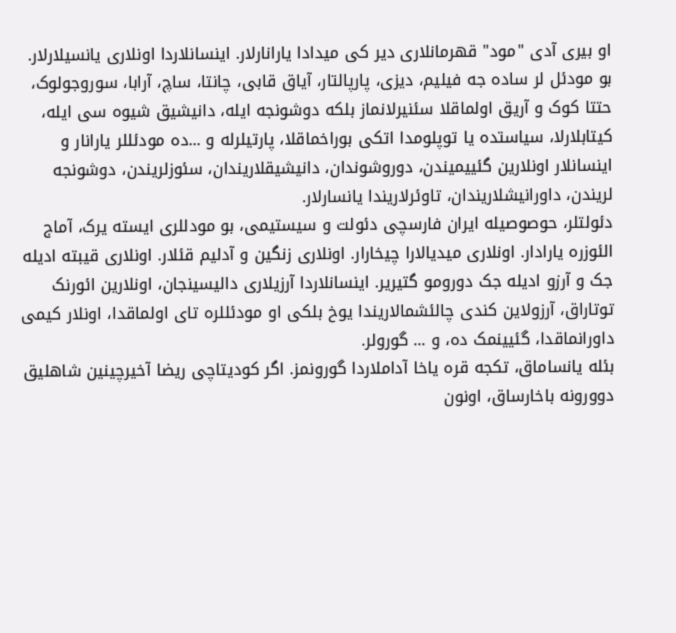او بیری آدی "مود" قهرمانلاری دیر کی میدادا یارانارلار. اینسانلاردا اونلاری یانسیلارلار. بو مودئل لر ساده جه فیلیم، دیزی، پارپالتار، آیاق قابی، چانتا، ساچ، آرابا، سوروجولوک، حتتا کوک و آریق اولماقلا سئنیرلانماز بلکه دوشونجه ایله، دانیشیق شیوه سی ایله، کیتابلارلا، سیاستده یا توپلومدا اتکی بوراخماقلا، پارتیلرله و ...ده مودئللر یارانار و اینسانلار اونلارین گئییمیندن، دوروشوندان، دانیشیقلاریندان، سئوزلریندن، دوشونجه لریندن، داورانیشلاریندان، تاوئرلاریندا یانسارلار.
دئولتلر، حوصوصیله ایران فارسچی دئولت و سیستیمی، بو مودللری ایسته یرک، آماج الئوزره یارادار. اونلاری میدیالارا چیخارار. اونلاری زنگین و آدلیم قئلار. اونلاری قیبته ادیله جک و آرزو ادیله جک دورومو گتیریر. اینسانلاردا آرزیلاری دالیسینجان، اونلارین ائورنک توتاراق، آرزولاین کندی چالئشمالاریندا یوخ بلکی او مودئللره تای اولماقدا، اونلار کیمی داورانماقدا، گئیینمک ده، و ... گورولر.
بئله یانساماق، تکجه قره یاخا آداملاردا گورونمز. اگر کودیتاچی ریضا آخیرچینین شاهلیق دوورونه باخارساق، اونون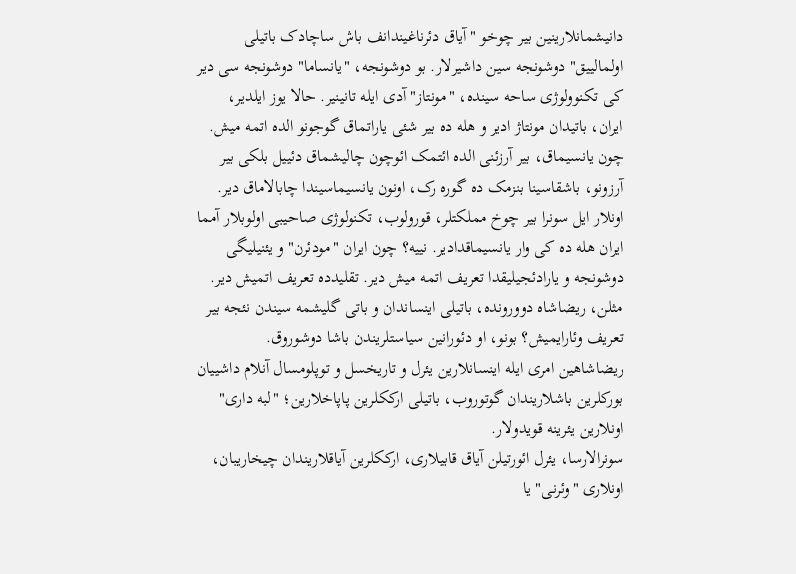دانیشمانلارینین بیر چوخو "آیاق دئرناغیندانف باش ساچادک باتیلی اولمالییق" دوشونجه سین داشیرلار. بو دوشونجه، "یانساما" دوشونجه سی دیر کی تکنوولوژی ساحه سینده، "مونتاز" آدی ایله تانینیر. حالا یوز ایلدیر، ایران، باتیدان مونتاژ ادیر و هله ده بیر شئی یاراتماق گوجونو الده اتمه میش. چون یانسیماق، بیر آرزئنی الده ائتمک ائوچون چالیشماق دئییل بلکی بیر آرزونو، باشقاسینا بنزمک ده گوره رک، اونون یانسیماسیندا چابالاماق دیر.
اونلار ایل سونرا بیر چوخ مملکتلر، قورولوب، تکنولوژی صاحیبی اولوبلار آمما ایران هله ده کی وار یانسیماقدادیر. نییه؟ چون ایران "مودئرن" و یئنیلیگی دوشونجه و یارادئجیلیقدا تعریف اتمه میش دیر. تقلیدده تعریف اتمیش دیر.
مثلن، ریضاشاه دوورونده، باتیلی اینساندان و باتی گلیشمه سیندن نئجه بیر تعریف وئارایمیش؟ بونو، او دئورانین سیاستلریندن باشا دوشوروق. ریضاشاهین امری ایله اینسانلارین یئرل و تاریخسل و توپلومسال آنلام داشییان بورکلرین باشلاریندان گوتوروب، باتیلی ارککلرین پاپاخلارین؛ "لبه داری" اونلارین یئرینه قویدولار.
سونرالارسا، یئرل ائورتیلن آیاق قابیلاری، ارککلرین آیاقلاریندان چیخاریبان، اونلاری "وئرنی" یا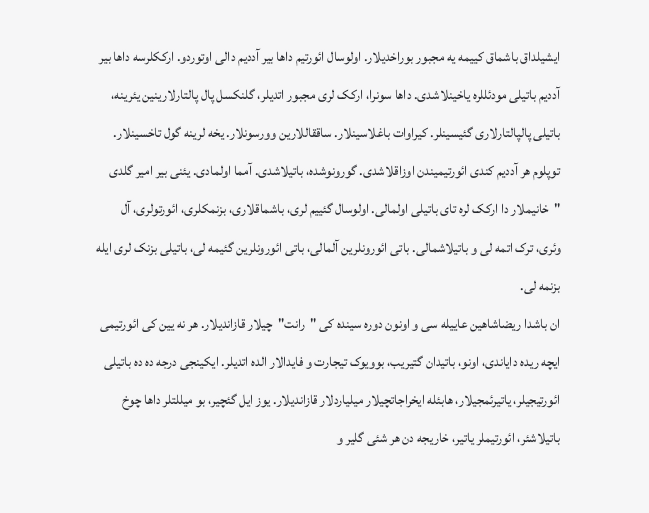ایشیلداق باشماق کییمه یه مجبور بوراخدیلار. اولوسال ائورتیم داها بیر آددیم دالی اوتوردو. ارککلرسه داها بیر آددیم باتیلی مودئللره یاخینلاشدی. داها سونرا، ارکک لری مجبور اتدیلر، گلنکسل پال پالتارلارینین یئرینه، باتیلی پالپالتارلاری گئیسینلر. کیراوات باغلاسینلار. ساققاللارین وورسونلار. یخه لرینه گول تاخسینلار. توپلوم هر آددیم کندی ائورتیمیندن اوزاقلاشدی. گورونوشده، باتیلاشدی. آمما اولمادی. یئنی بیر امیر گلدی "خانیملار دا ارکک لره تای باتیلی اولمالی. اولوسال گئییم لری، باشماقلاری، بزنمکلری، ائورتولری، آل وئری، ترک اتمه لی و باتیلاشمالی. باتی ائورونلرین آلمالی، باتی ائورونلرین گئیمه لی، باتیلی بزنک لری ایله بزنمه لی.
ان باشدا ریضاشاهین عاییله سی و اونون دوره سینده کی "رانت"چیلار قازاندیلار. هر نه یین کی ائورتیمی ایچه ریده دایاندی، اونو، باتیدان گتیریب، بوویوک تیجارت و فایدالار الده اتدیلر. ایکینجی درجه ده ده باتیلی ائورتیجیلر، یاتیرئمجیلار، هابئله ایخراجاتچیلار میلیاردلار قازاندیلار. یوز ایل گئچیر، بو میللتلر داها چوخ باتیلاشئر، ائورتیملر یاتیر، خاریجه دن هر شئی گلیر و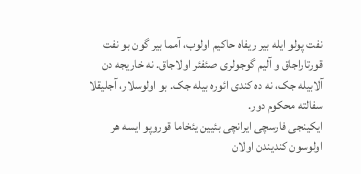نفت پولو ایله بیر ریفاه حاکیم اولوب، آمما بیر گون بو نفت قورتاراجاق و آلیم گوجولری صئفئر اولاجاق. نه خاریجه دن آلابیله جک، نه ده کندی ائوره بیله جک. بو اولوسلار، آجلیقلا سفالته محکوم دور.
ایکینجی فارسچی ایرانچی بئیین یئخاما قوروپو ایسه هر اولوسون کندیندن اولان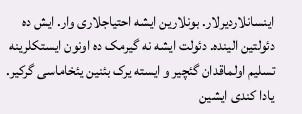اینسانلاردیرلار. بونلارین ایشه احتیاجلاری وار. ایش ده دئولتین الینده. دئولت ایشه نه گیرمک ده اونون ایستکلرینه تسلیم اولماقدان گئچیر و ایسته یرک بئنین یئخاماسی گرکیر.
یادا کندی ایشین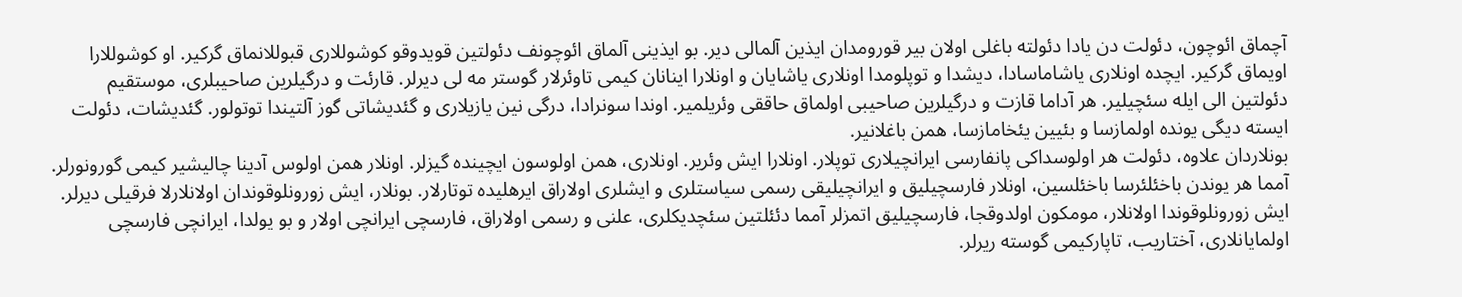آچماق ائوچون، دئولت دن یادا دئولته باغلی اولان بیر قورومدان ایذین آلمالی دیر. بو ایذینی آلماق ائوچونف دئولتین قویدوقو کوشوللاری قبوللانماق گرکیر. او کوشوللارا اویماق گرکیر. ایچده اونلاری یاشاماسادا، دیشدا و توپلومدا اونلاری یاشایان و اونلارا اینانان کیمی تاوئرلار گوستر مه لی دیرلر. قارئت و درگیلرین صاحیبلری، موستقیم دئولتین الی ایله سئچیلیر. هر آداما قازت و درگیلرین صاحیبی اولماق حاققی وئریلمیر. اوندا سونرادا، درگی نین یازیلاری و گئدیشاتی گوز آلتیندا توتولور. گئدیشات، دئولت ایسته دیگی یونده اولمازسا و بئیین یئخامازسا، همن باغلانیر.
بونلاردان علاوه، دئولت هر اولوسداکی پانفارسی ایرانچیلاری توپلار. اونلارا ایش وئریر. اونلاری، همن اولوسون ایچینده گیزلر. اونلار همن اولوس آدینا چالیشیر کیمی گورونورلر. آمما هر یوندن باخئلئرسا باخئلسین، اونلار فارسچیلیق و ایرانچیلیقی رسمی سیاستلری و ایشلری اولاراق ایرهلیده توتارلار. بونلار، ایش زورونلوقوندان اولانلارلا فرقیلی دیرلر. ایش زورونلوقوندا اولانلار، مومکون اولدوقجا، فارسچیلیق اتمزلر آمما دئئلتین سئچدیکلری، علنی و رسمی اولاراق، فارسچی ایرانچی اولار و بو یولدا، ایرانچی فارسچی اولمایانلاری، آختاریب، تاپارکیمی گوسته ریرلر.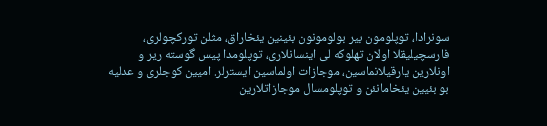سونرادا، توپلومون بیر بولومونون بئینین یئخاراق، مثلن تورکچولری، فارسچیلیقلا اولان تهلوکه لی اینسانلاری، توپلومدا پیس گوسته ریر و اونلارین یارقیلانماسین، موجازات اولماسین ایسترلر. امیین کوجلری و عدلیه بو بئیین یئخامانئن و توپلومسال موجازاتلارین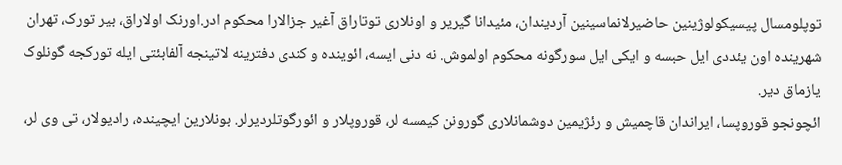توپلومسال پیسیکولوژینین حاضیرلانماسینین آردیندان، مئیدانا گیریر و اونلاری توتاراق آغیر جزالارا محکوم ادر.اورنک اولاراق، بیر تورک، تهران شهرینده اون یئددی ایل حبسه و ایکی ایل سورگونه محکوم اولموش. نه دنی ایسه، ائوینده و کندی دفترینه لاتینجه آلفابئتی ایله تورکجه گونلوک یازماق دیر.
ائچونجو قوروپسا، ایراندان قاچمیش و رئژیمین دوشمانلاری گورونن کیمسه لر، قوروپلار و ائورگوتلردیرلر. بونلارین ایچینده، رادیولار، تی وی لر،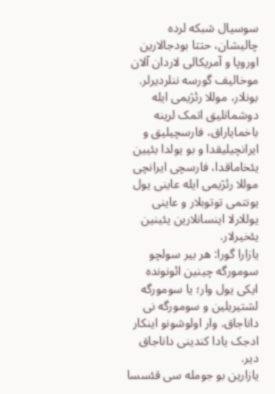سوسیال شبکه لرده چالیشان، حتتا بودجالارین اوروپا و آمریکالی لاردان آلان موخالیف گورسه ننلردیرلر. بونلار، موللا رئژیمی ایله دوشمانلیق اتمک لرینه باخمایاراق، فارسچیلیق و ایرانچیلیقدا و بو یولدا بئیین یئخاماقدا، فارسچی ایرانچی موللا رئژیمی ایله عاینی یول یونتمی توتوبلار و عاینی یوللارلا اینسانلارین یئینین یئخیرلار.
یازارا گورا: هر بیر سولچو سومورگه چینین ائونونده ایکی یول وار؛ یا سومورگه لشتیریلین و سومورگه نی داناجاق. وار اولوشونو اینکار ادجک یادا کندینی داناجاق دیر.
یازارین بو جومله سی قئسسا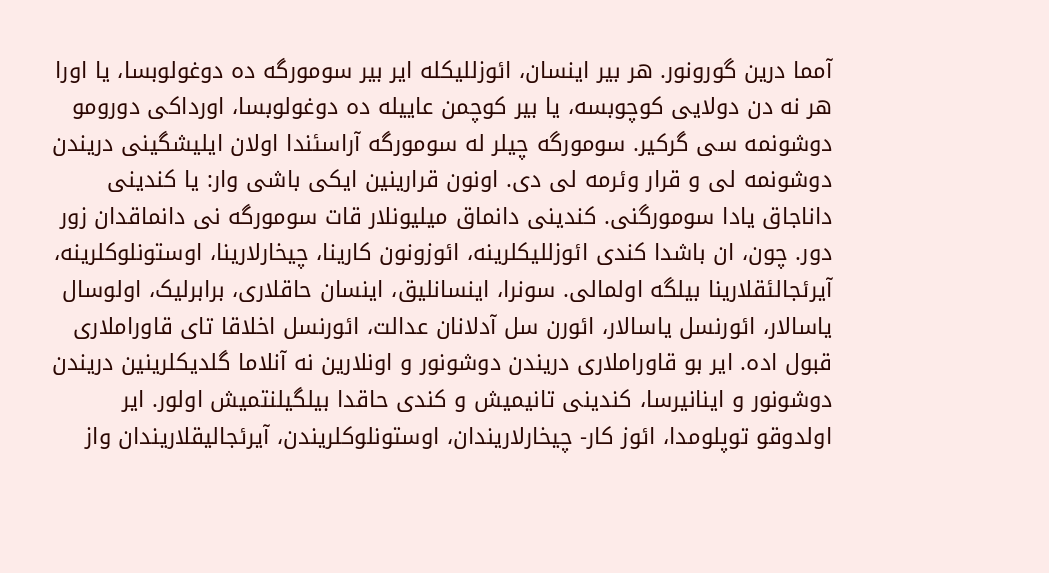آمما درین گورونور. هر بیر اینسان، ائوزللیکله ایر بیر سومورگه ده دوغولوبسا، یا اورا هر نه دن دولایی کوچوبسه، یا بیر کوچمن عاییله ده دوغولوبسا، اورداکی دورومو دوشونمه سی گرکیر. سومورگه چیلر له سومورگه آراسئندا اولان ایلیشگینی دریندن دوشونمه لی و قرار وئرمه لی دی. اونون قرارینین ایکی باشی وار: یا کندینی داناجاق یادا سومورگنی. کندینی دانماق میلیونلار قات سومورگه نی دانماقدان زور دور. چون، ان باشدا کندی ائوزللیکلرینه، ائوزونون کارینا، چیخارلارینا، اوستونلوکلرینه، آیرئجالئقلارینا بیلگه اولمالی. سونرا، اینسانلیق، اینسان حاقلاری، برابرلیک، اولوسال یاسالار، ائورنسل یاسالار، ائورن سل آدلانان عدالت، ائورنسل اخلاقا تای قاوراملاری قبول اده. ایر بو قاوراملاری دریندن دوشونور و اونلارین نه آنلاما گلدیکلرینین دریندن دوشونور و اینانیرسا، کندینی تانیمیش و کندی حاقدا بیلگیلنتمیش اولور. ایر اولدوقو توپلومدا، ائوز کار- چیخارلاریندان، اوستونلوکلریندن، آیرئجالیقلاریندان واز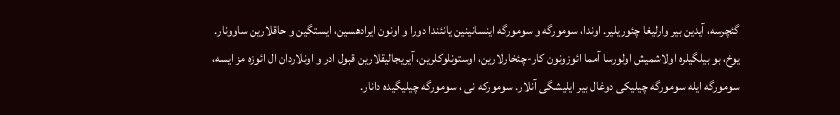گئچرسه، آیدین بیر وارلیغا چئوریلیر. اوندا، سومورگه و سومورگه اینسانینین یانئندا دورا و اونون ایرادهسین، ایستگین و حاقلارین ساوونار. یوخ، بو بیلگیلره اولاشمیش اولورسا آمما ائوزونون کار-چئخارلارین، اوستونلوکلرین، آیریجالیقلارین قبول ادر و اونلاردان ال ائوزه مز ایسه، سومورگه ایله سومورگه چیلیکی دوغال بیر ایلیشگی آنلار. سومورکه نی ، سومورگه چیلیگیده دانار.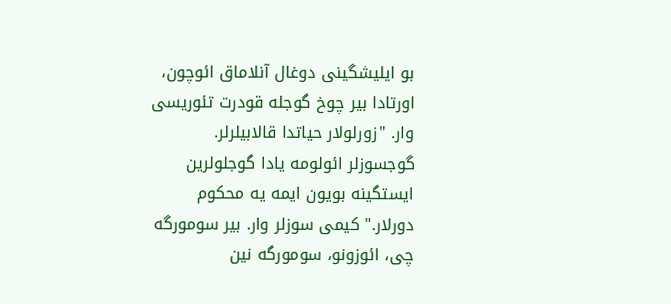بو ایلیشگینی دوغال آنلاماق ائوچون، اورتادا بیر چوخ گوجله قودرت تئوریسی وار. "زورلولار حیاتدا قالابیلرلر. گوجسوزلر ائولومه یادا گوجلولرین ایستگینه بویون ایمه یه محکوم دورلار." کیمی سوزلر وار. بیر سومورگه چی، ائوزونو، سومورگه نین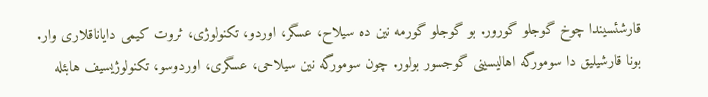قارشئسیندا چوخ گوجلو گورور. بو گوجلو گورمه نین ده سیلاح، عسگر، اوردو، تکنولوژی، ثروت کیمی دایاناقلاری وار. بونا قارشیلیق دا سومورگه اهالیسینی گوجسور بولور. چون سومورگه نین سیلاحی، عسگری، اوردوسو، تکنولوژیسیف هابئله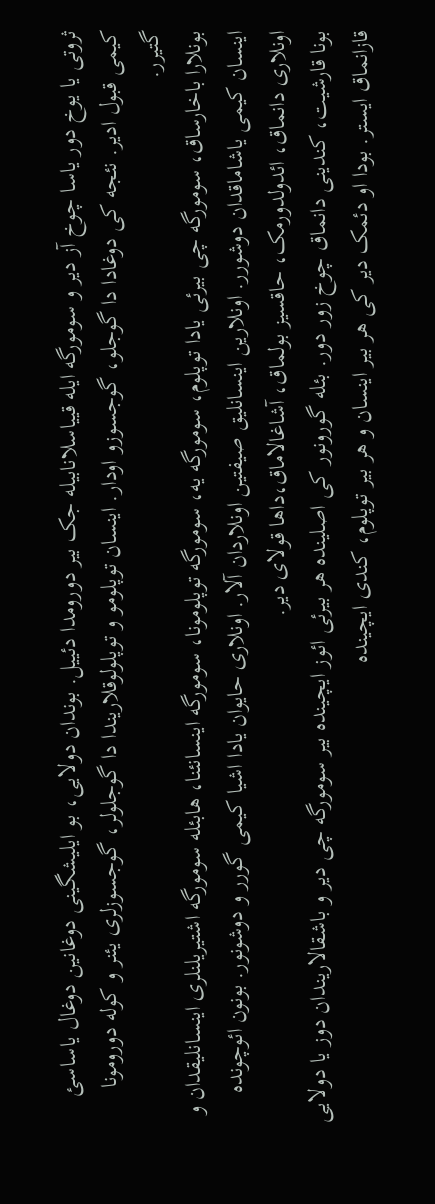ثروتی یا یوخ دور یاسا چوخ آز دیر و سومورگه ایله قییاسلانابیله جک بیر دورومدا دئییل. بوندان دولایی، بو ایلیشگینی دوغانین دوغال یاساسئ کیمی قبول ادیر. نئجه کی دوغادا دا گوجلو، گوجسوزو اودار. اینسان توپلومو و توپلولوقلاریندا دا گوجلولر، گوجسوزلری یئنر و کوله دورومونا گتیرر.
بونلارا باخارساق، سومورگه چی بیرئی یادا توپلوم، سومورگه یه، سومورگه توپلومونا، سومورگه اینسانئنا، هابئله سومورگه اشتیریلنلری اینسانلیقدان و اینسان کیمی یاشاماقدان دوشورر. اونلارین اینسانلیق صیفتین اونلاردان آلار. اونلاری حایوان یادا اشیا کیمی گورر و دوشونور. بونون ائوچونده اونلاری دانماق، ائدولدورمک، حاقسیز بولماق، آشاغالاماق،داها قولای دیر.
بونا قارشیت، کندینی دانماق چوخ زور دور. بئله گورونور کی اصلینده هر بیرئی ائوز ایچینده بیر سومورگه چی دیر و باشقالاریندان دوز یا دولایی قازانماق ایستر. بودا او دئمک دیر کی هر بیر اینسان و هر بیر توپلوم، کندی ایچینده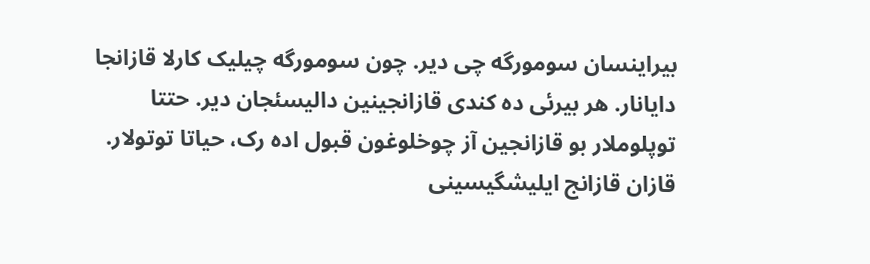بیراینسان سومورگه چی دیر. چون سومورگه چیلیک کارلا قازانجا دایانار. هر بیرئی ده کندی قازانجینین دالیسئجان دیر. حتتا توپلوملار بو قازانجین آز چوخلوغون قبول اده رک، حیاتا توتولار. قازان قازانج ایلیشگیسینی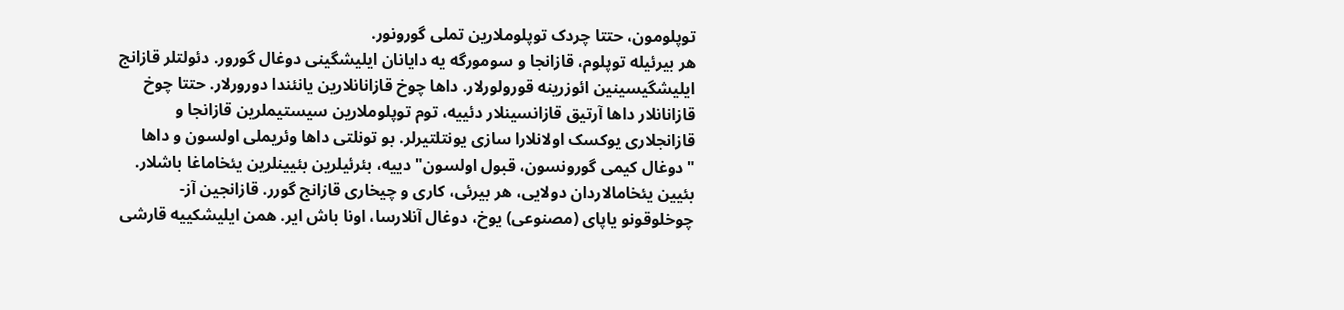توپلومون، حتتا چردک توپلوملارین تملی گورونور.
هر بیرئیله توپلوم، قازانجا و سومورگه یه دایانان ایلیشگینی دوغال گورور. دئولتلر قازانج ایلیشگیسینین ائوزرینه قورولورلار. داها چوخ قازانانلارین یانئندا دورورلار. حتتا چوخ قازانانلار داها آرتیق قازانسینلار دئییه، توم توپلوملارین سیستیملرین قازانجا و قازانجلاری یوکسک اولانلارا سازی یونتلتیرلر. بو تونلتی داها وئریملی اولسون و داها "دوغال کیمی گورونسون، قبول اولسون" دییه، بئرئیلرین بئیینلرین یئخاماغا باشلار. بئیین یئخامالاردان دولایی، هر بیرئی، کاری و چیخاری قازانج گورر. قازانجین آز-چوخلوقونو یاپای (مصنوعی) یوخ، دوغال آنلارسا، اونا باش ایر. همن ایلیشکییه قارشی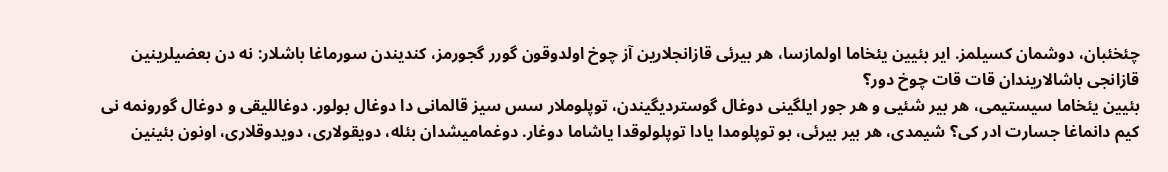چئخئبان، دوشمان کسیلمز. ایر بئیین یئخاما اولمازسا، هر بیرئی قازانجلارین آز چوخ اولدوقون گورر گجورمز، کندیندن سورماغا باشلار: نه دن بعضیلرینین قازانجی باشالاریندان قات قات چوخ دور؟
بئیین یئخاما سیستیمی، هر بیر شئیی و هر جور ایلگینی دوغال گوستردیگیندن، توپلوملار سس سیز قالمانی دا دوغال بولور. دوغاللیقی و دوغال گورونمه نی کیم دانماغا جسارت ادر کی؟ شیمدی، هر بیر بیرئی، بو توپلومدا یادا توپلولوقدا یاشاما دوغار. دوغمامیشدان بئله، دویقولاری، دویدوقلاری، اونون بئینین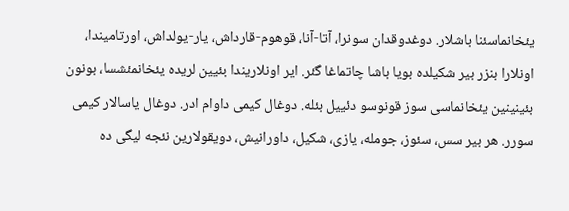یئخانماسئنا باشلار. دوغدوقدان سونرا، آتا-آنا، قوهوم-قارداش، یار-یولداش، اورتامیندا، اونلارا بنزر بیر شکیلده بویا باشا چاتماغا گئر. ایر اونلاریندا بئیین لریده یئخانمئشسا، بونون بئینینین یئخانماسی سوز قونوسو دئییل بئله. دوغال کیمی داوام ادر. دوغال یاسالار کیمی سورر. هر بیر سس، سئوز، جومله، یازی، شکیل، داورانیش، دویقولارین نئجه لیگی ده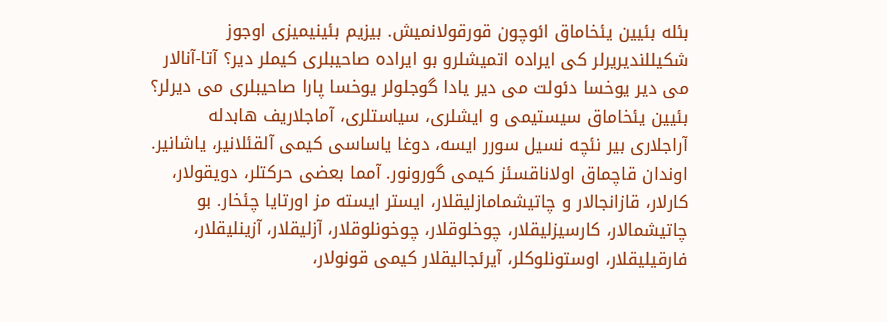بئله بئیین یئخاماق ائوچون قورقولانمیش. بیزیم بئینیمیزی اوجوز شکیللندیریرلر کی ایراده اتمیشلرو بو ایراده صاحیبلری کیملر دیر؟ آتا-آنالار می دیر یوخسا دئولت می دیر یادا گوجلولر یوخسا پارا صاحیبلری می دیرلر؟
بئیین یئخاماق سیستیمی و ایشلری، سیاستلری، آماجلاریف هابدله آراجلاری بیر نئچه نسیل سورر ایسه، دوغا یاساسی کیمی آلقئلانیر، یاشانیر. اوندان قاچماق اولاناقسئز کیمی گورونور. آمما بعضی حرکتلر، دویقولار، کارلار، قازانجالار و چاتیشمامازلیقلار، ایستر ایسته مز اورتایا چئخار. بو چاتیشمالار، کارسیزلیقلار، چوخلوقلار، چوخونلوقلار، آزلیقلار، آزینلیقلار، فارقیلیقلار، اوستونلوکلر، آیرئجالیقلار کیمی قونولار،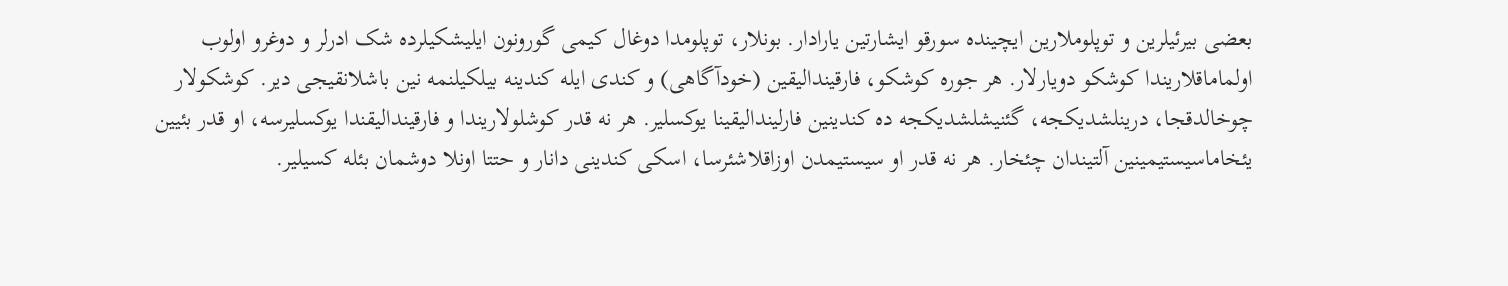بعضی بیرئیلرین و توپلوملارین ایچینده سورقو ایشارتین یارادار. بونلار، توپلومدا دوغال کیمی گورونون ایلیشکیلرده شک ادرلر و دوغرو اولوب اولماماقلاریندا کوشکو دویارلار. هر جوره کوشکو، فارقیندالیقین (خودآگاهی) و کندی ایله کندینه بیلکیلنمه نین باشلانقیجی دیر. کوشکولار چوخالدقجا، درینلشدیکجه، گئنیشلشدیکجه ده کندینین فارلیندالیقینا یوکسلیر. هر نه قدر کوشلولاریندا و فارقیندالیقندا یوکسلیرسه، او قدر بئیین یئخاماسیستیمینین آلتیندان چئخار. هر نه قدر او سیستیمدن اوزاقلاشئرسا، اسکی کندینی دانار و حتتا اونلا دوشمان بئله کسیلیر.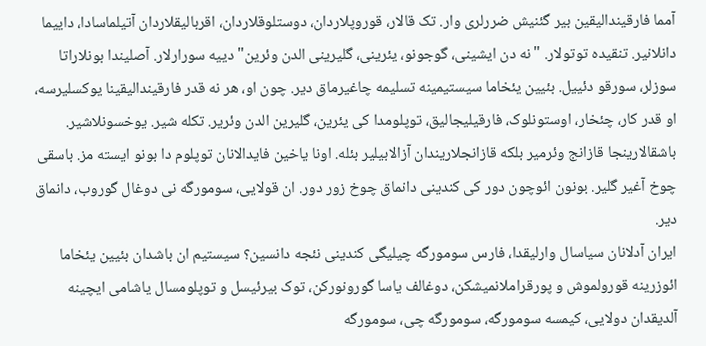آمما فارقیندالیقین بیر گئنیش ضررلری وار. تک قالار، قوروپلاردان، دوستلوقلاردان، اقربالیقلاردان آتیلماسادا، داییما دانلانیر. تنقیده توتولار. "نه دن ایشینی، گوجونو، یئرینی، گلیرینی الدن وئرین" دییه سورارلار. آصلیندا بونلاراتا سوزلر، سورقو دئییل. بئیین یئخاما سیستیمینه تسلیمه چاغیرماق دیر. چون او، هر نه قدر فارقیندالیقینا یوکسلیرسه، او قدر کار، چئخار، اوستونلوک، فارقیلیجالیق، توپلومدا کی یئرین، گلیرین الدن وئریر. تکله شیر. یوخسونلاشیر. باشقالارینجا قازانج وئرمیر بلکه قازانجلاریندان آزالابیلیر بئله. اونا یاخین فایدالانان توپلوم دا بونو ایسته مز. باسقی چوخ آغیر گلیر. بونون ائوچون دور کی کندینی دانماق چوخ زور دور. ان قولایی، سومورگه نی دوغال گوروب، دانماق دیر.
ایران آدلانان سیاسال وارلیقدا، فارس سومورگه چیلیگی کندینی نئجه دانسین؟ سیستیم ان باشدان بئیین یئخاما ائوزرینه قورولموش و پورقراملانمیشکن، دوغالف یاسا گورونورکن، توک بیرئیسل و توپلومسال یاشامی ایچینه آلدیقدان دولایی، کیمسه سومورگه، سومورگه چی، سومورگه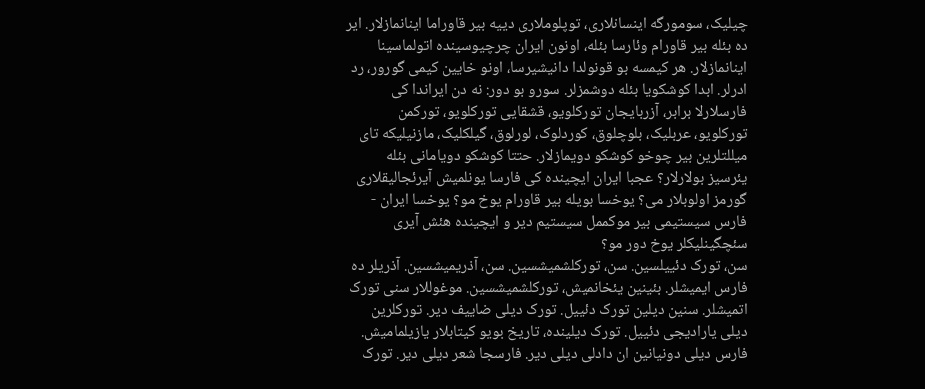چیلیک، سومورگه اینسانلاری، توپلوملاری دییه بیر قاوراما اینانمازلار. ایر ده بئله بیر قاورام وئارسا بئله، اونون ایران چرچیوسینده اتولماسینا اینانمازلار. هر کیمسه بو قونولدا دانیشیرسا، اونو خایین کیمی گورور، رد ادرلر. ابدا کوشکویا بئله دوشمزلر. سورو بو دور: نه دن ایراندا کی فارسلارلا برابر، آزربایجان تورکلویو، قشقایی تورکلویو، تورکمن تورکلویو، عربلیک، بلوچلوق، کوردلوک، لورلوق، گیلکلیک، مازنیلیکه تای میللتلرین بیر چوخو کوشکو دویمازلار. حتتا کوشکو دویامانی بئله یئرسیز بولارلار؟ عجبا ایران ایچینده کی فارسا یونلمیش آیرئجالیقلاری گورمز اولوبلار می؟ یوخسا بویله بیر قاورام یوخ مو؟ یوخسا ایران - فارس سیستیمی بیر موکممل سیستیم دیر و ایچینده هئش آیری سئچگینلیکلر یوخ دور مو؟
سن، تورک دئییلسین. سن، تورکلشمیشسین. سن، آذریمیشسین. آذریلر ده فارس ایمیشلر. بئینین یئخانمیش، تورکلشمیشسین. موغوللار سنی تورک اتمیشلر. سنین دیلین تورک دئییل. تورک دیلی ضاییف دیر. تورکلرین دیلی یارادیجی دئییل. تورک دیلینده، تاریخ بویو کیتابلار یازیلمامیش. فارس دیلی دونیانین ان دادلی دیلی دیر. فارسجا شعر دیلی دیر. تورک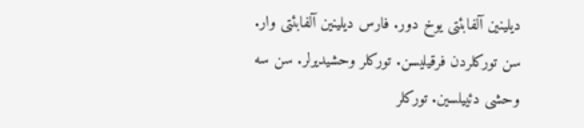دیلینین آلفابئتی یوخ دور. فارس دیلینین آلفابئتی وار. سن تورکلردن فرقیلیسن. تورکلر وحشیدیرلر. سن سه وحشی دئییلسین. تورکلر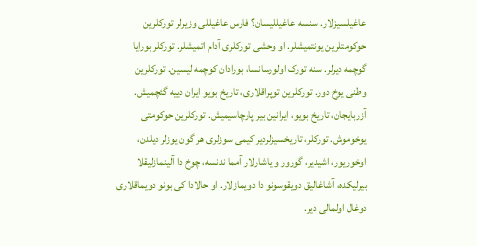عاغیلسیزلار. سنسه عاغیللیسان؟ فارس عاغیللی وزیرلر تورکلرین حوکومتلرین یونتمیشلر. او وحشی تورکلری آدام اتمیشلر. تورکلر بورایا گوچمه دیرلر. سنه تورک اولورسانسا، بورادان کوچمه لیسین. تورکلرین وطنی یوخ دور. تورکلرین توپراقلاری، تاریخ بویو ایران دییه گئچمیش. آزربایجان، تاریخ بویو، ایرانین بیر پارچاسیمیش. تورکلرین حوکومتی یوخوموش. تورکلر، تاریخسیزلردیر کیمی سوزلری هر گون یوزلر دیلدن، اوخوریور، اشیدیر، گورور و یاشارلار آمما ندنسه، چوخ دا آلینمازلیقلا بیرلیکده، آشاغالیق دویقوسونو دا دویمازلار. او حالادا کی بونو دویماقلاری دوغال اولمالی دیر.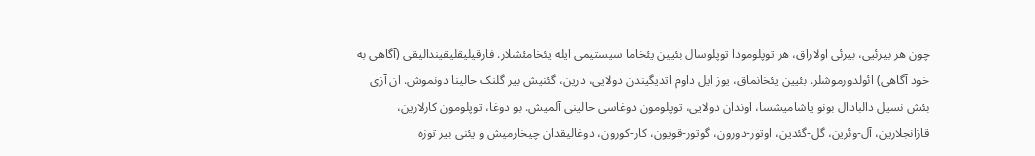چون هر بیرئیی، بیرئی اولاراق، هر توپلومودا توپلوسال بئیین یئخاما سیستیمی ایله یئخامئشلار. فارقیلیقلیقیندالیقی (آگاهی به خود آگاهی) ائولدورموشلر. بئیین یئخانماق، یوز ایل داوم اتدیگیندن دولایی، درین، گئنیش بیر گلنک حالینا دونموش. ان آزی بئش نسیل دالبادال بونو یاشامیشسا، اوندان دولایی، توپلومون دوغاسی حالینی آلمیش. بو دوغا، توپلومون کارلارین، قازانجلارین، آل-وئرین، گل-گئدین، اوتور-دورون، گوتور-قویون، کار-کورون، دوغالیقدان چیخارمیش و یئنی بیر توزه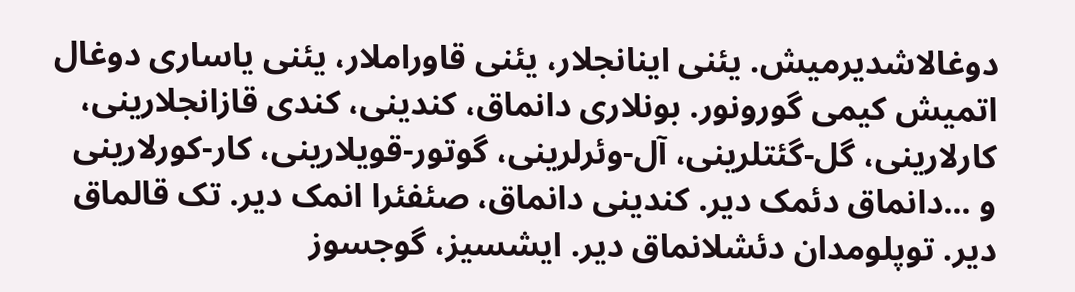دوغالاشدیرمیش. یئنی اینانجلار، یئنی قاوراملار، یئنی یاساری دوغال اتمیش کیمی گورونور. بونلاری دانماق، کندینی، کندی قازانجلارینی، کارلارینی، گل-گئتلرینی، آل-وئرلرینی، گوتور-قویلارینی، کار-کورلارینی و ...دانماق دئمک دیر. کندینی دانماق، صئفئرا انمک دیر. تک قالماق دیر. توپلومدان دئشلانماق دیر. ایشسیز، گوجسوز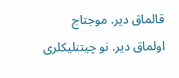قالماق دیر. موجتاج اولماق دیر. نو چیتنلیکلری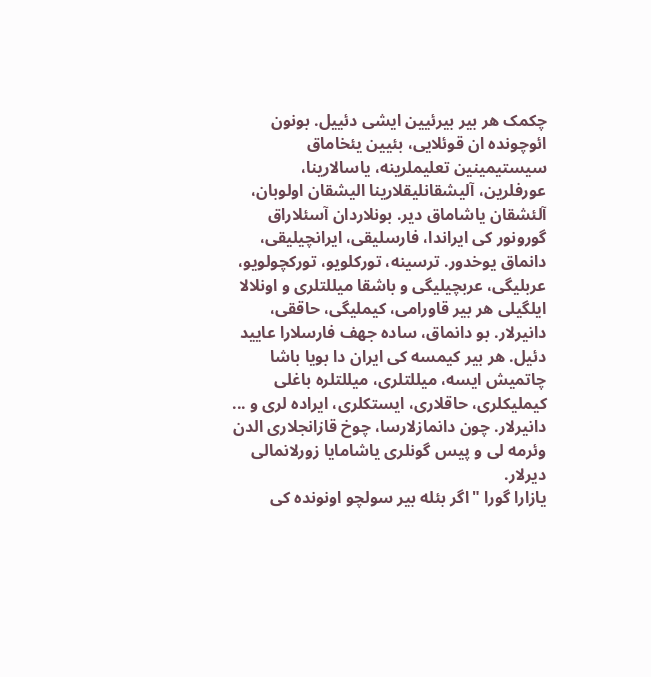چکمک هر بیر بیرئیین ایشی دئییل. بونون ائوچونده ان قوئلایی، بئیین یئخاماق سیستیمینین تعلیملرینه، یاسالارینا، عورفلرین، آلیشقانلیقلارینا الیشقان اولوبان، آلئشقان یاشاماق دیر. بونلاردان آسئلاراق گورونور کی ایراندا، فارسلیقی، ایرانچیلیقی، دانماق یوخدور. ترسینه، تورکلویو، تورکچولویو، عربلیگی، عربچیلیگی و باشقا میللتلری و اونلالا ایلگیلی هر بیر قاورامی، کیملیگی، حاققی، دانیرلار. بو دانماق، ساده جهف فارسلارا عایید دئیل. هر بیر کیمسه کی ایران دا بویا باشا چاتمیش ایسه، میللتلری، میللتلره باغلی کیملیکلری، حاقلاری، ایستکلری، ایراده لری و ... دانیرلار. چون دانمازلارسا، چوخ قازانجلاری الدن وئرمه لی و پیس گونلری یاشامایا زورلانمالی دیرلار.
یازارا گورا "اگر بئله بیر سولچو اونونده کی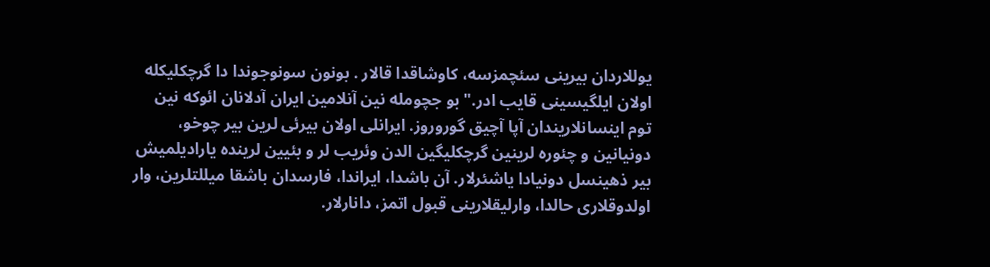یوللاردان بیرینی سئچمزسه، کاوشاقدا قالار . بونون سونوجوندا دا گرچکلیکله اولان ایلگیسینی قایب ادر." بو جچومله نین آنلامین ایران آدلانان ائوکه نین توم اینسانلاریندان آپا آچیق گوروروز. ایرانلی اولان بیرئی لرین بیر چوخو، دونیانین و چئوره لرینین گرچکلیگین الدن وئریب لر و بئیین لرینده یارادیلمیش بیر ذهینسل دونیادا یاشئرلار. آن باشدا، ایراندا، فارسدان باشقا میللتلرین، وار اولدوقلاری حالدا، وارلیقلارینی قبول اتمز، دانارلار.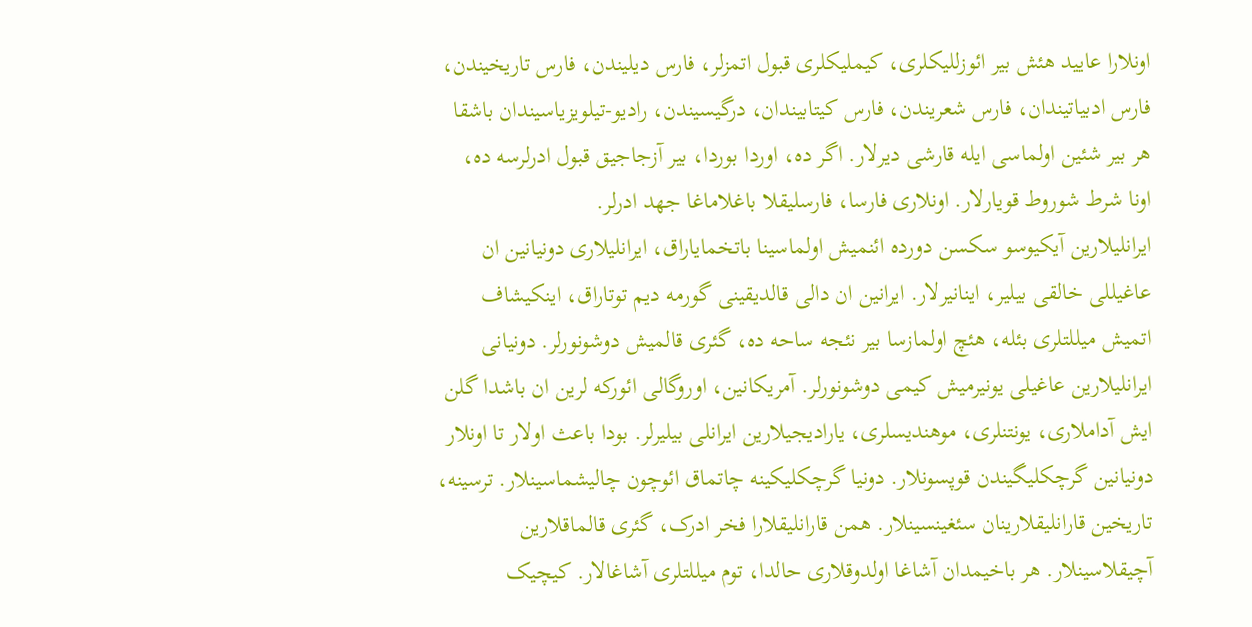اونلارا عایید هئش بیر ائوزللیکلری، کیملیکلری قبول اتمزلر، فارس دیلیندن، فارس تاریخیندن، فارس ادبیاتیندان، فارس شعریندن، فارس کیتابیندان، درگیسیندن، رادیو-تیلویزیاسیندان باشقا هر بیر شئین اولماسی ایله قارشی دیرلار. اگر ده، اوردا بوردا، بیر آزجاجیق قبول ادرلرسه ده، اونا شرط شوروط قویارلار. اونلاری فارسا، فارسلیقلا باغلاماغا جهد ادرلر.
ایرانلیلارین آیکیوسو سکسن دورده ائنمیش اولماسینا باتخمایاراق، ایرانلیلاری دونیانین ان عاغیللی خالقی بیلیر، اینانیرلار. ایرانین ان دالی قالدیقینی گورمه دیم توتاراق، اینکیشاف اتمیش میللتلری بئله، هئچ اولمازسا بیر نئجه ساحه ده، گئری قالمیش دوشونورلر. دونیانی ایرانلیلارین عاغیلی یونیرمیش کیمی دوشونورلر. آمریکانین، اوروگالی ائورکه لرین ان باشدا گلن ایش آداملاری، یونتنلری، موهندیسلری، یارادیجیلارین ایرانلی بیلیرلر. بودا باعث اولار تا اونلار دونیانین گرچکلیگیندن قوپسونلار. دونیا گرچکلیکینه چاتماق ائوچون چالیشماسینلار. ترسینه، تاریخین قارانلیقلارینان سئغینسینلار. همن قارانلیقلارا فخر ادرک، گئری قالماقلارین آچیقلاسینلار. هر باخیمدان آشاغا اولدوقلاری حالدا، توم میللتلری آشاغالار. کیچیک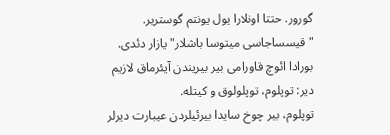گورور. حتتا اونلارا یول یونتم گوستریر. "قیسساجاسی میتوسا باشلار" یازار دئدی.
بورادا ائوچ قاورامی بیر بیریندن آیئرماق لازیم دیر: توپلوم، توپلولوق و کیتله.
توپلوم، بیر چوخ سایدا بیرئیلردن عیبارت دیرلر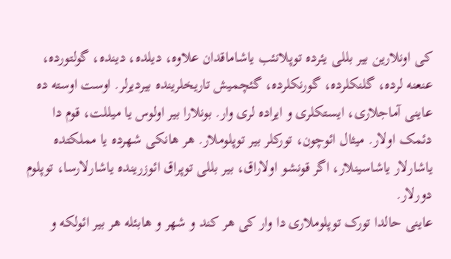کی اونلارین بیر بللی یئرده توپلانئب یاشاماقدان علاوه، دیلده، دینده، گولتورده، عنعنه لرده، گلنکلرده، گورنکلرده، گئچمیش تاریخلرینده بیردیرلر. اوست اوسته ده عاینی آماجلاری، ایستکلری و ایراده لری وار. بونلارا بیر اولوس یا میللت، قوم دا دئمک اولار. میثال ائوچون، تورکلر بیر توپلوملار. هر هانکی شهرده یا مملکتده یاشارلار یاشاسینلار، اگر قونشو اولاراق، بیر بللی توپراق ائوزرینده یاشارلارسا، توپلوم دورلار.
عاینی حالدا تورک توپلوملاری دا وار کی هر کند و شهر و هابئله هر بیر ائولکه و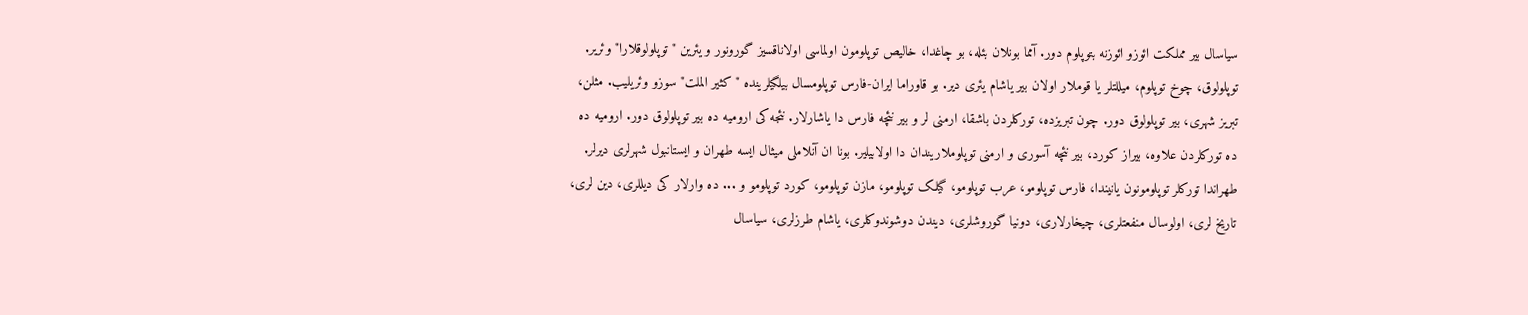سیاسال بیر مملکت ائوزو ائوزنه بتوپلوم دور. آمما بونلان بئله، بو چاغدا، خالیص توپلومون اولماسی اولاناقسیز گورونور و یئرین "توپلولوقلارا" وئریر.
توپلولوق، چوخ توپلوم، میللتلر یا قوملار اولان بیر یاشام یئری دیر. بو قاوراما ایران-فارس توپلومسال بیلگیلرینده "کثیر الملت" سوزو وئریلیب. مثلن، تبریز شهری، بیر توپلولوق دور. چون تبریزده، تورکلردن باشقا، ارمنی لر و بیر نئچه فارس دا یاشارلار. نئجه کی ارومیه ده بیر توپلولوق دور. ارومیه ده ده تورکلردن علاوه، بیراز کورد، بیر نئچه آسوری و ارمنی توپلوملاریندان دا اولابیلیر. بونا ان آنلاملی میثال ایسه طهران و ایستانبول شهرلری دیرلر. طهراندا تورکلر توپلومونون یانیندا، فارس توپلومو، عرب توپلومو، گیلک توپلومو، مازن توپلومو، کورد توپلومو و ... ده وارلار کی دیللری، دین لری، تاریخ لری، اولوسال منفعتلری، چیخارلاری، دونیا گوروشلری، دیندن دوشوندوکلری، یاشام طرزلری، سیاسال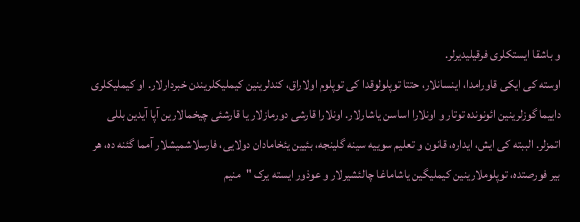و باشقا ایستکلری فرقیلیدیرلر.
اوسته کی ایکی قاورامدا، اینسانلار، حتتا توپلولوقدا کی توپلوم اولاراق، کندلرینین کیملیکلریندن خبردارلار. او کیملیکلری داییما گوزلرینین ائونونده توتار و اونلارا اساسن یاشارلار. اونلارا قارشی دورمازلار یا قارشئی چیخمالارین آپا آیدین بللی اتمزلر. الببته کی ایش، ایداره، قانون و تعلیم سوییه سینه گلینجه، بئیین یئخامادان دولایی، فارسلاشمیشلار آمما گئنه ده، هر بیر فورصتده، توپلوملارینین کیملیگین یاشاماغا چالئشیرلار و عوذور ایسته یرک "منیم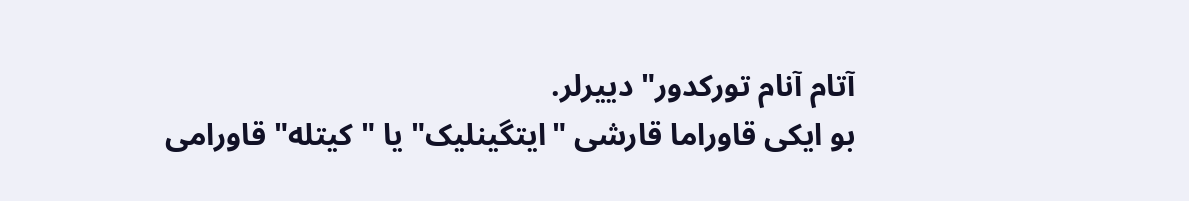آتام آنام تورکدور" دییرلر.
بو ایکی قاوراما قارشی "ایتگینلیک" یا "کیتله" قاورامی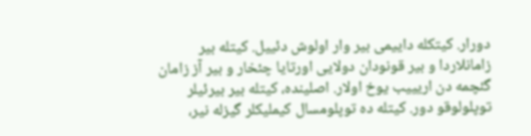دورار. کیتکله داییمی بیر وار اولوش دئییل. کیتله بیر زامانلاردا و بیر قونودان دولایی اورتایا چئخار و بیر آز زامان گئچمه دن اریییب یوخ اولار. اصلینده، کیتله بیر بیرئیلر توپلولوقو دور. کیتله ده توپلومسال کیملیکلر گیزله نیر،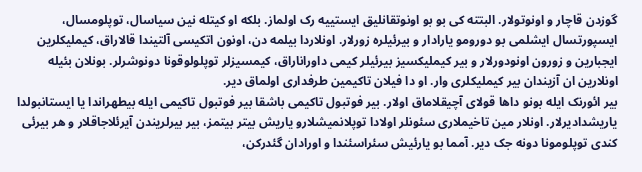گوزدن قاچار و اونوتولار. البتته کی بو بو اونوتقانلیق ایستییه رک اولماز. بلکه او کیتله نین سیاسال، توپلومسال، ایسپورتسال ایشلمی بو دورومو یارادار و بیرئیلره زورلار. اونلاردا بیلمه دن، اونون اتکیسی آلتیندا قالاراق، کیملیکلرین ایجبارین و زورون اونودورلار و بیر کیملیکسیز بیرئیلر کیمی داوراناراق، کیمسیزلر توپلولوقونا دونوشرلر. بونلان بئیله اونلارین ان آزیندان بیر کیملیکلری وار. او دا فیلان تاکیمین طرفداری اولماق دیر.
بیر ائورنک ایله بونو داها قولای آچیقلاماق اولار. بیر فوتبول تاکیمی باشقا بیر فوتبول تاکیمی ایله بیطهراندا یا ایستانبولدا یاریشدادیرلار. اونلار مین تاخیملاری سئونلر اولادا توپلانمیشلارو یاریش بیتر بیتمز، بیر بیرلریندن آیرئلاجاقلار و هر بیرئی کندی توپلومونا دونه جک دیر. آمما بو یارئیش سئراسئندا و اورادان گئدرکن،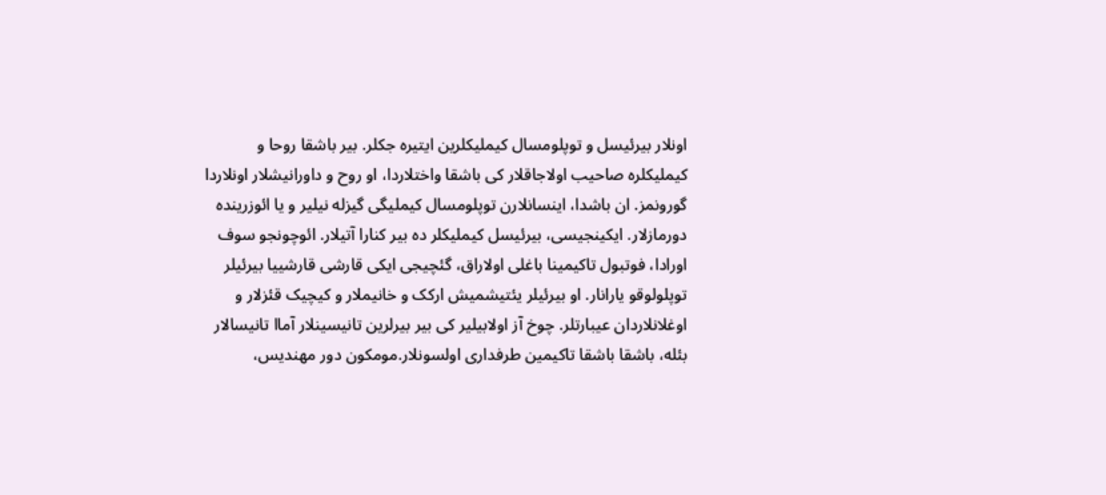اونلار بیرئیسل و توپلومسال کیملیکلرین ایتیره جکلر. بیر باشقا روحا و کیملیکلره صاحیب اولاجاقلار کی باشقا واختلاردا، او روح و داورانیشلار اونلاردا گورونمز. ان باشدا، اینسانلارن توپلومسال کیملیگی گیزله نیلیر و یا ائوزرینده دورمازلار. ایکینجیسی، بیرئیسل کیملیکلر ده بیر کنارا آتیلار. ائوچونجو سوف اورادا، فوتبول تاکیمینا باغلی اولاراق، گئچیجی ایکی قارشی قارشییا بیرئیلر توپلولوقو یارانار. او بیرئیلر یئتیشمیش ارکک و خانیملار و کیچیک قئزلار و اوغلانلاردان عیبارتلر. چوخ آز اولابیلیر کی بیر بیرلرین تانیسینلار آماا تانیسالار بئله، باشقا باشقا تاکیمین طرفداری اولسونلار.مومکون دور مهندیس،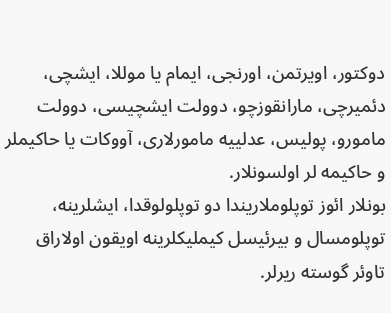دوکتور، اویرتمن، اورنجی، ایمام یا موللا، ایشچی، دئمیرچی، مارانقوزچو، دوولت ایشچیسی، دوولت مامورو، پولیس، عدلییه مامورلاری، آووکات یا حاکیملر و حاکیمه لر اولسونلار.
بونلار ائوز توپلوملاریندا دو توپلولوقدا، ایشلرینه، توپلومسال و بیرئیسل کیملیکلرینه اویقون اولاراق تاوئر گوسته ریرلر.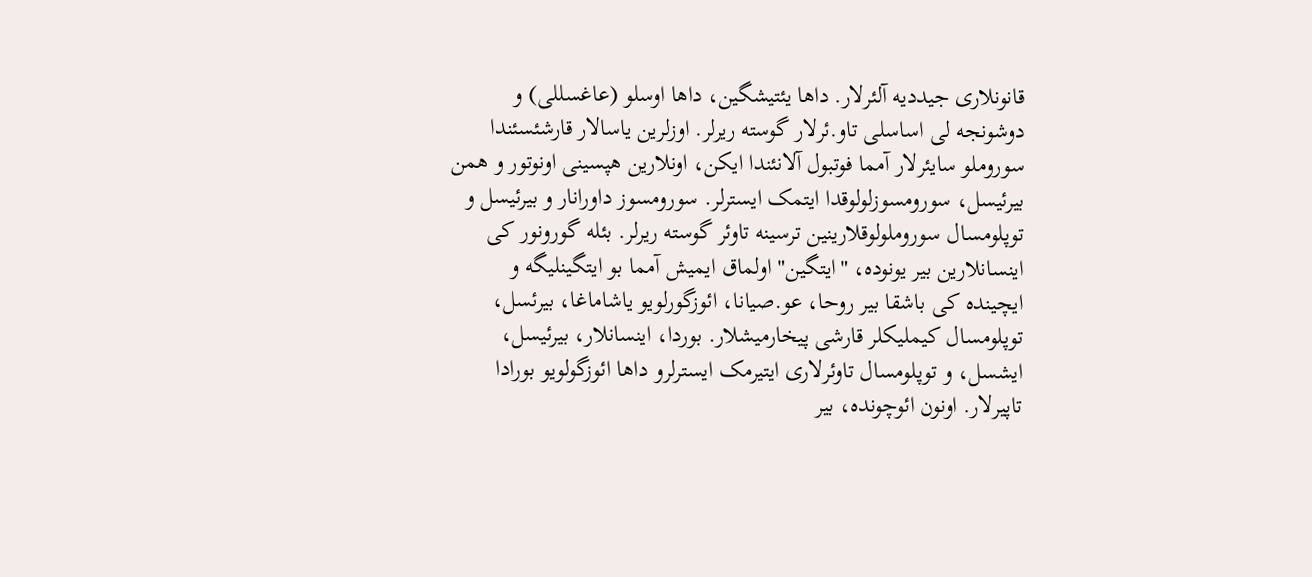قانونلاری جیددیه آلئرلار. داها یئتیشگین، داها اوسلو (عاغسللی) و دوشونجه لی اساسلی تاو.ئرلار گوسته ریرلر. اوزلرین یاسالار قارشئسئندا سوروملو سایئرلار آمما فوتبول آلانئندا ایکن، اونلارین هپسینی اونوتور و همن بیرئیسل، سورومسوزلولوقدا ایتمک ایسترلر. سورومسوز داورانار و بیرئیسل و توپلومسال سوروملولوقلارینین ترسینه تاوئر گوسته ریرلر. بئله گورونور کی اینسانلارین بیر یونوده، "ایتگین" اولماق ایمیش آمما بو ایتگینلیگه و ایچینده کی باشقا بیر روحا، عو.صیانا، ائوزگورلویو یاشاماغا، بیرئسل، توپلومسال کیملیکلر قارشی پیخارمیشلار. بوردا، اینسانلار، بیرئیسل، ایشسل، و توپلومسال تاوئرلاری ایتیرمک ایسترلرو داها ائوزگولویو بورادا تاپیرلار. اونون ائوچونده، بیر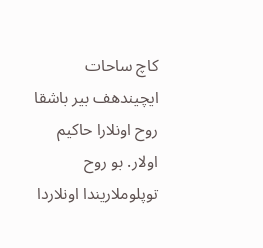کاچ ساحات ایچیندهف بیر باشقا روح اونلارا حاکیم اولار. بو روح توپلوملاریندا اونلاردا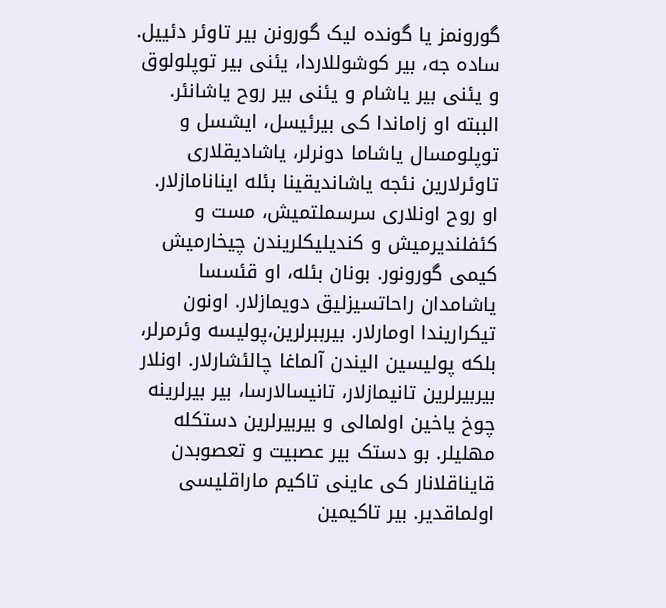گورونمز یا گونده لیک گورونن بیر تاوئر دئییل. ساده جه، بیر کوشوللاردا، یئنی بیر توپلولوق و یئنی بیر یاشام و یئنی بیر روح یاشانئر. الببته او زاماندا کی بیرئیسل، ایشسل و توپلومسال یاشاما دونرلر، یاشادیقلاری تاوئرلارین نئجه یاشاندیقینا بئله اینانامازلار. او روح اونلاری سرسملتمیش، مست و کئفلندیرمیش و کندیلیکلریندن چیخارمیش کیمی گورونور. بونان بئله، او قئسسا یاشامدان راحاتسیزلیق دویمازلار. اونون تیکراریندا اومارلار. بیرببرلرین،پولیسه وئرمرلر، بلکه پولیسین الیندن آلماغا چالئشارلار. اونلار بیربیرلرین تانیمازلار، تانیسالارسا، بیر بیرلرینه چوخ یاخین اولمالی و بیربیرلرین دستکله مهلیلر. بو دستک بیر عصبیت و تعصوبدن قایناقلانار کی عاینی تاکیم ماراقلیسی اولماقدیر. بیر تاکیمین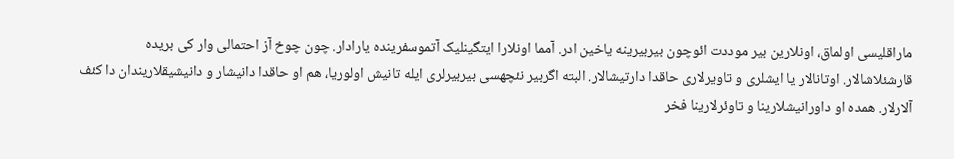ماراقلیسی اولماق، اونلارین بیر موددت ائوچون بیربیرینه یاخین ادر. آمما اونلارا ایتگینلیک آتموسفرینده یارادار. چون چوخ آز احتمالی وار کی بریده قارشئلاشالار. اوتانالار یا ایشلری و تاویرلاری حاقدا دارتیشالار. البته اگربیر نئچهسی بیربیرلری ایله تانیش اولوریا، هم او حاقدا دانیشار و دانیشیقلاریندان دا کئف آلارلار. همده او داورانیشلارینا و تاوئرلارینا فخر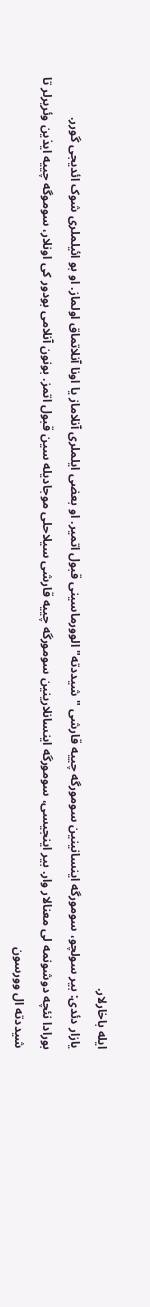ایله باخارلار.
یازار دئدی: بیر سولچو، سومورگه اینسانینین سومورگه چییه قارشی "شیددته" الوورماسینی قبول اتمیر. او بعضی ایلملری آنلاماز یا اونا آنلاتماق اولماز. او بو ائیلملری شوک ائدیجی گورر.
بورادا نئچه دوشونمه لی معنالار وار. بیر اینجیسی، سومورگه اینسانلارینین سومورگه چییه قارشی سیلاحلی موجادیله سین قبول اتمز. بونون آنلامی بودور کی اونلار، سوموگه چییه ایذین وئریرلر تا شیددته ال وورسون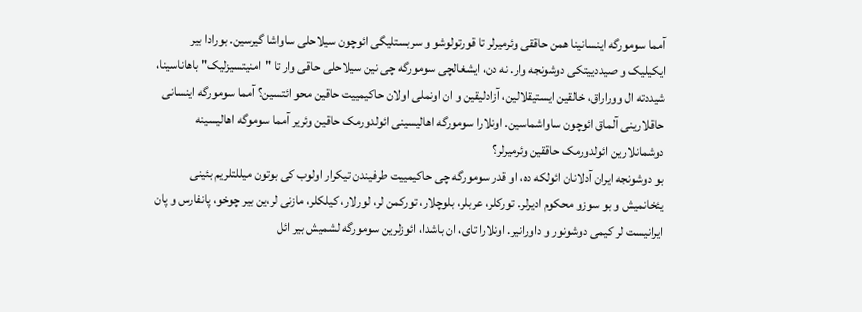آمما سومورگه اینسانینا همن حاققی وئرمیرلر تا قورتولوشو و سربستلیگی ائوچون سیلاحلی ساواشا گیرسین. بورادا بیر ایکیلیک و صیددییتکی دوشونجه وار. نه دن، ایشغالچی سومورگه چی نین سیلاحلی حاقی وار تا "امنیتسیزلیک" باهاناسینا، شیددته ال ووراراق، خالقین ایستیقلالین، آزادلیقین و ان اونملی اولان حاکیمییت حاقین محو ائتسین؟ آمما سومورگه اینسانی حاقلارینی آلماق ائوچون ساواشماسین. اونلارا سومورگه اهالیسینی ائولدورمک حاقین وئریر آمما سوموگه اهالیسینه دوشمانلارین ائولدورمک حاققین وئرمیرلر؟
بو دوشونجه ایران آدلانان ائولکه ده، او قدر سومورگه چی حاکیمییت طرفیندن تیکرار اولوب کی بوتون میللتلریم بئینی یئخانمیش و بو سوزو محکوم ادیرلر. تورکلر، عربلر، بلوچلار، تورکمن لر، لورلار، کیلکلر، مازنی لر،ین بیر چوخو، پانفارس و پان ایرانیست لر کیمی دوشونور و داورانیر. اونلارا تای، ان باشدا، ائوزلرین سومورگه لشمیش بیر ائل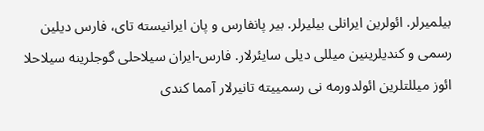بیلمیرلر. ائولرین ایرانلی بیلیرلر. بیر پانفارس و پان ایرانیسته تای، فارس دیلین رسمی و کندیلرینین میللی دیلی سایئرلار. فارس-ایران سیلاحلی گوجلرینه سیلاحلا ائوز میللتلرین ائولدورمه نی رسمییته تانیرلار آمما کندی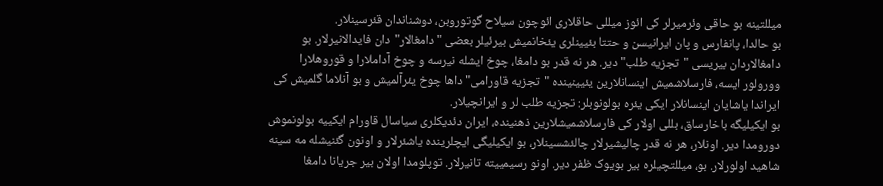میللتینه بو حاقی وئرمیرلر کی ائوز میللی حاقلاری ائوچون سیلاح گوتوروبن، دوشناندان قئرسینلار.
بو حالدا، پانفارس و پان ایرانیسن و حتتا بئیینلری یئخانمیش بیرئیلر بعضی "دامغالار"دان فایدالانیرلار. بو دامغالاردان بیریسی "تجزیه طلب" دیر. هر نه قدر بو دامغا، چوخ ایشله نیرسه و چوخ آداملارا و قوروهلارا وورولور ایسه، فارسلاشمیش اینسانلارین یئیینینده "تجزیه قاورامی" داها چوخ یئرآلمیش و بو آنلاما گلمیش کی ایراندا یاشایان اینسانلار ایکی یئره بولونوبلر: تجزیه طلب لر و ایرانچیلار.
بو ایکیلیگه باخارساق، بللی اولار کی فارسلاشمیشلارین ذهنینده، ایران دئدیکلری سیاسال قاورام ایکییه بولونموش دورومدا دیر. اونلار، هر نه قدر چالیشیرلار چالئشسینلار، بو ایکیلیگی ایچلرینده یاشئرلار و اونون گئنیشله مه سینه شاهید اولورلار. بو، میللتچیلره بیر بویوک ظفر دیر. اونو رسیمییته تانیرلار. توپلومدا اولان بیر جریانا دامغا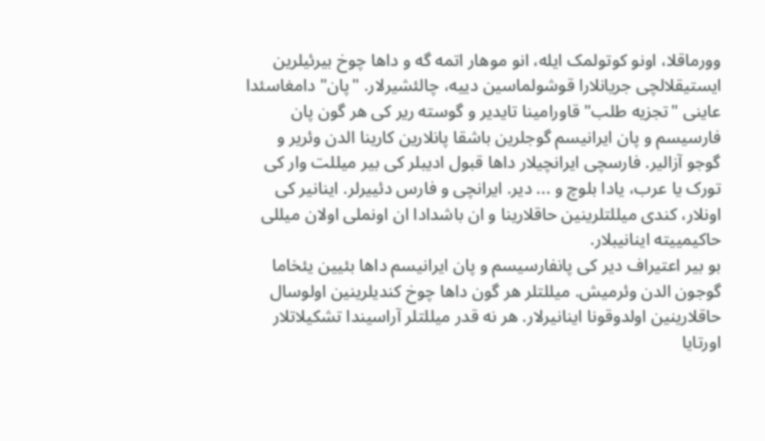وورماقلا، اونو کوتولمک ایله، انو موهار اتمه گه و داها چوخ بیرئیلرین ایستیقلالچی جریانلارا قوشولماسین دییه، چالئشیرلار. "پان" دامغاسئدا عاینی "تجزیه طلب" قاورامینا تایدیر و گوسته ریر کی هر گون پان فارسیسم و پان ایرانیسم گوجلرین باشقا پانلارین کارینا الدن وئریر و گوجو آزالیر. فارسچی ایرانچیلار داها قبول ادیبلر کی بیر میللت وار کی تورک یا عرب، یادا بلوچ و ... دیر. ایرانچی و فارس دئییرلر. اینانیر کی اونلار، کندی میللتلرینین حاقلارینا و ان باشدادا ان اونملی اولان میللی حاکیمییته اینانیبلار.
بو بیر اعتیراف دیر کی پانفارسیسم و پان ایرانیسم داها بئیین یئخاما گوجون الدن وئرمیش. میللتلر هر گون داها چوخ کندیلرینین اولوسال حاقلارینین اولدوقونا اینانیرلار. هر نه قدر میللتلر آراسیندا تشکیلاتلار اورتایا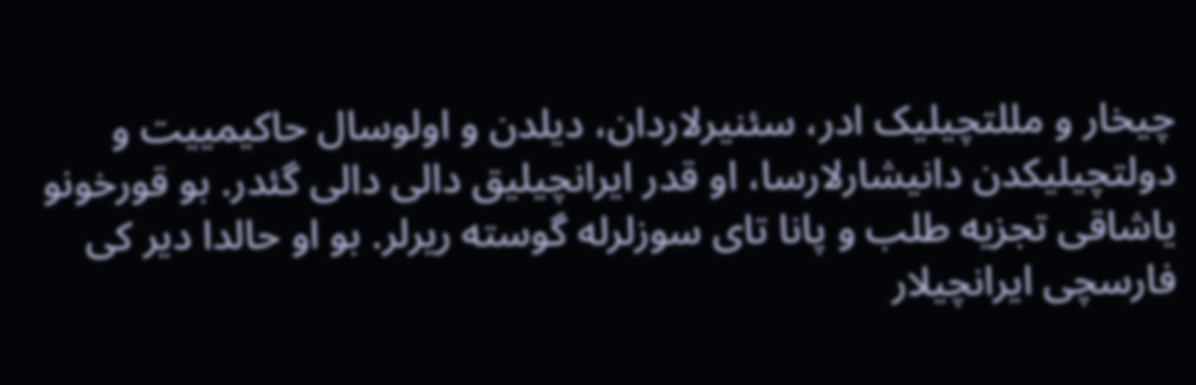چیخار و مللتچیلیک ادر، سئنیرلاردان، دیلدن و اولوسال حاکیمییت و دولتچیلیکدن دانیشارلارسا، او قدر ایرانچیلیق دالی دالی گئدر. بو قورخونو یاشاقی تجزیه طلب و پانا تای سوزلرله گوسته ریرلر. بو او حالدا دیر کی فارسچی ایرانچیلار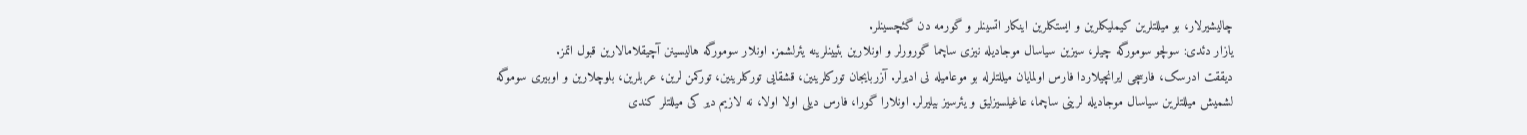چالیشیرلار، بو میللتلرین کیملیکلرین و ایستکلرین اینکار اتسینلر و گورمه دن گئچسینلر.
یازار دئدی: سولچو سومورگه چیلر، سیزین سیاسال موجادیله نیزی ساچما گورورلر و اونلارین بئیینلرینه یئرلشمز. اونلار سومورگه هالیسینن آچیقلامالارین قبول اتمز.
دیققت ادرسک، فارسچی ایرانچیلاردا فارس اولمایان میللتلرله بو موعامیله نی ادیرلر. آزربایجان تورکلرینین، قشقایی تورکلرینین، تورکمن لرین، عربلرین، بلوچلارین و اوبیری سوموگه لشمیش میللتلرین سیاسال موجادیله لرینی ساچما، عاغیلسیزلیق و یئرسیز بیلیرلر. اونلارا گورا، فارس دیلی اولا اولا، نه لازیم دیر کی میللتلر کندی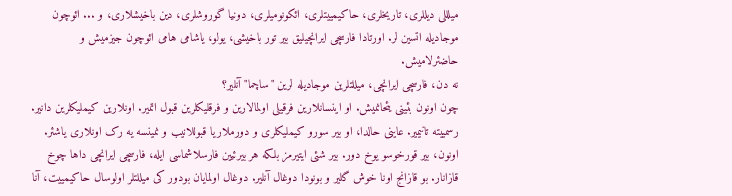میلللی دیللری، تاریخلری، حاکیمییتلری، ائکونومیلری، دونیا گوروشلری، دین باخیشلاری، و ... ائوچون موجادیله اتسین لر. اورتادا فارسچی ایرانچیلیق بیر تور باخیشی، یولو، یاشامی هامی ائوچون جیزمیش و حاضئرلامیش.
نه دن، فارسچی ایرانچی، میللتلرین موجادیله لرین "ساچما" آنلیر؟
چون اونون بئینی یئحانمیش. او اینسانلارین فرقیلی اولمالارین و فرقلیکلرین قبول اتمیر. اونلارین کیملیکلرین دانیر. رسمییته تانیمیر. عاینی حالدا، او بیر سورو کیملیکلری و دورملاریا قبوللانیب و نمینسه یه رک اونلاری یاشئر. اونون، بیر قورخوسو یوخ دور. بیر شئی ایتیرمز بلکه هر بیرئیین فارسلاشماسی ایله، فارسچی ایرانچی داها چوخ قازانار. بو قازانج اونا خوش گلیر و بونودا دوغال آنلیر. دوغال اولمایان بودور کی میللتلر اولوسال حاکیمییت، آنا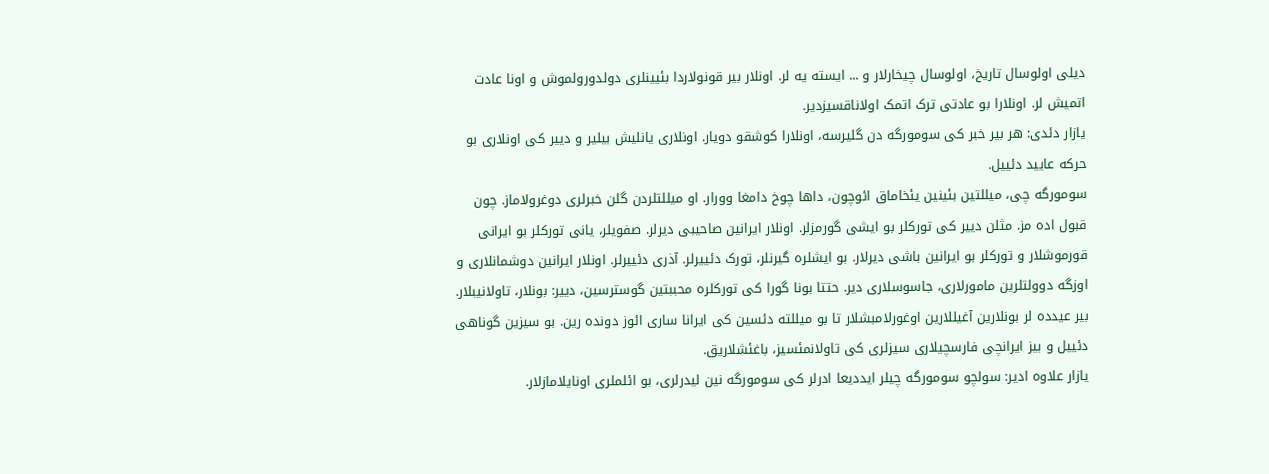دیلی اولوسال تاریخ، اولوسال چیخارلار و ... ایسته یه لر. اونلار بیر قونولاردا بئیینلری دولدورولموش و اونا عادت اتمیش لر. اونلارا بو عادتی ترک اتمک اولاناقسیزدیر.
یازار دئدی: هر بیر خبر کی سومورگه دن گلیرسه، اونلارا کوشقو دویار. اونلاری یانلیش بیلیر و دییر کی اونلاری بو حرکه عایید دئییل.
سومورگه چی، میللتین بئینین یئخاماق ائوچون، داها چوخ دامغا وورار. او میللتلردن گلن خبرلری دوغرولاماز. چون قبول اده مز. مثلن دییر کی تورکلر بو ایشی گورمزلر. اونلار ایرانین صاحیبی دیرلر. صفویلر، یانی تورکلر بو ایرانی قورموشلار و تورکلر بو ایرانین باشی دیرلار. بو ایشلره گیرنلر، تورک دئییرلر. آذری دئییرلر. اونلار ایرانین دوشمانلاری و اوزگه دوولتلرین مامورلاری، جاسوسلاری دیر. حتتا بونا گورا کی تورکلره محببتین گوسترسین، دییر: بونلار، تاولانیبلار. بیر عیدده لر بونلارین آغیللارین اوغورلامبشلار تا بو میللته دئسین کی ایرانا ساری ائوز دونده رین. بو سیزین گوناهی دئییل و بیز ایرانچی فارسچیلاری سیزلری کی تاولانمئسیز، باغئشلاریق.
یازار علاوه ادیر: سولچو سومورگه چیلر ایددیعا ادرلر کی سومورگه نین لیدرلری، بو ائلملری اونایلامازلار.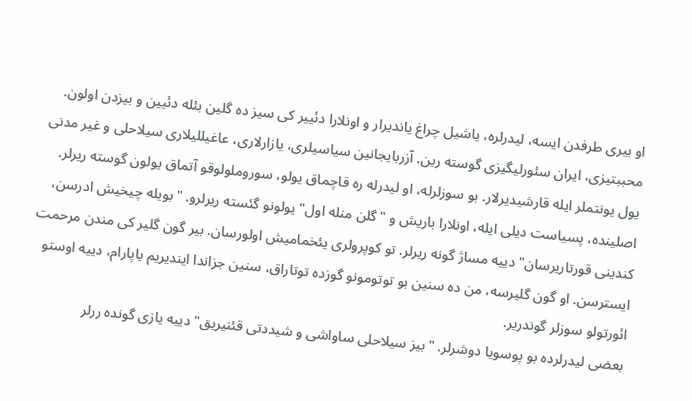او بیری طرفدن ایسه، لیدرلره، یاشیل چراغ یاندیرار و اونلارا دئییر کی سیز ده گلین بئله دئیین و بیزدن اولون. محببتیزی، ایران سئورلیگیزی گوسته رین. آزربایجانین سیاسیلری، یازارلاری، عاغیللیلاری سیلاحلی و غیر مدنی یول یونتملر ایله قارشیدیرلار. بو سوزلرله، او لیدرله ره قاچماق یولو، سوروملولوقو آتماق یولون گوسته ریرلر. اصلینده، پسیاست دیلی ایله، اونلارا باریش و "گلن منله اول" یولونو گئسته ریرلرو. "بویله چیخیش ادرسن، کندینی قورتاریرسان" دییه مساژ گونه ریرلر. تو کوپرولری یئخمامیش اولورسان. بیر گون گلیر کی مندن مرحمت ایسترسن. او گون گلیرسه، من ده سنین بو توتومونو گوزده توتاراق، سنین جزاندا ایندیریم یاپارام، دییه اوستو ائورتولو سوزلر گوندریر.
بعضی لیدرلرده بو پوسویا دوشرلر. "بیز سیلاحلی ساواشی و شیددتی قئنیریق" دییه یازی گونده ررلر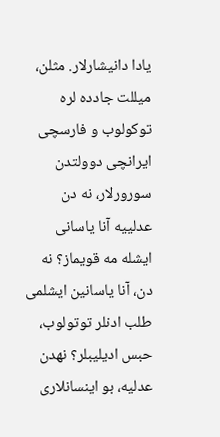یادا دانیشارلار. مثلن، میللت جادده لره توکولوب و فارسچی ایرانچی دوولتدن سورورلار، نه دن عدلییه آنا یاسانی ایشله مه قویماز؟ نه دن، آنا یاسانین ایشلمی طلب ادنلر توتولوب، حبس ادیلیبلر؟ نهدن عدلیه، بو اینسانلاری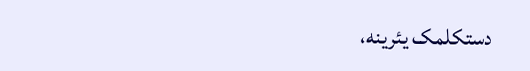دستکلمک یئرینه،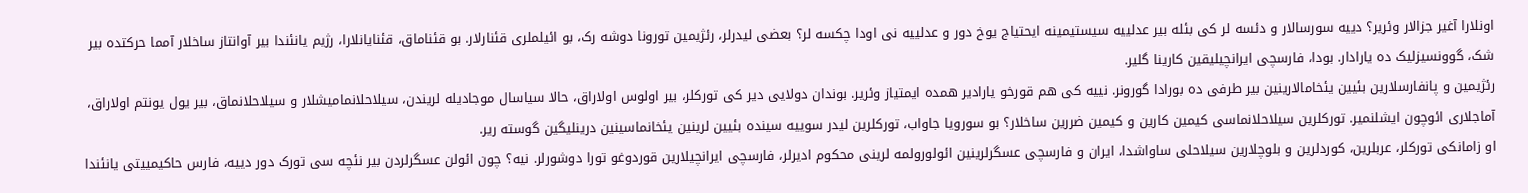اونلارا آغیر جزالار وئریر؟ دییه سورسالار و دئسه لر کی بئله بیر عدلییه سیستیمینه ایحتیاج یوخ دور و عدلییه نی اودا چکسه لر؟ بعضی لیدرلر، رئژیمین تورونا دوشه رک، بو ائیلملری قئنارلار. بو قئناماق، قئنایانلارا، رژیم یانئندا بیر آوانتاز ساخلار آمما حرکتده بیر شک، گوونسیزلیک ده یارادار. بودا، فارسچی ایرانچیلیقین کارینا گلیر.
رئژیمین و پانفارسلارین بئیین یئخامالارینین بیر طرفی ده بورادا گورونر. نییه کی هم قورخو یارادیر همده ایمتیاز وئریر. بوندان دولایی دیر کی تورکلر، بیر اولوس اولاراق، حالا سیاسال موجادیله لریندن، سیلاحلانمامیشلار و سیلاحلانماق، بیر یول یونتم اولاراق، آماجلاری ائوچون ایشلنمیر. تورکلرین سیلاحلانماسی کیمین کارین و کیمین ضررین ساخلار؟ بو سورویا جاواب، تورکلرین لیدر سوییه سینده بئیین لرینین یئخانماسینین درینلیگین گوسته ریر.
او زامانکی تورکلر، عربلرین، کوردلرین و بلوچلارین سیلاحلی ساواشدا، ایران و فارسچی عسگرلرینین ائولورولمه لرینی محکوم ادیرلر، فارسچی ایرانچیلارین قوردوغو تورا دوشورلر. نیه؟ چون ائولن عسگرلردن بیر نئچه سی تورک دور دییه، فارس حاکیمییتی یانئندا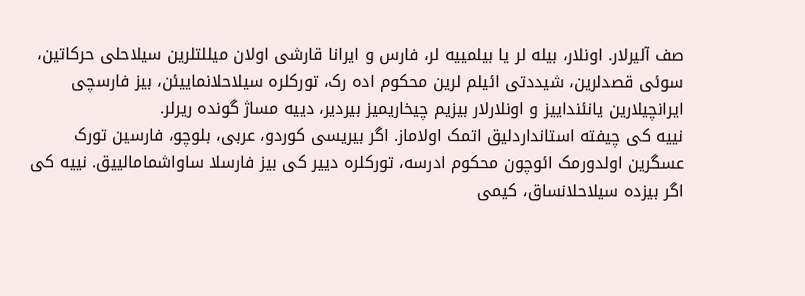صف آلیرلار. اونلار، بیله لر یا بیلمییه لر، فارس و ایرانا قارشی اولان میللتلرین سیلاحلی حرکاتین، سوئی قصدلرین، شیددتی ائیلم لرین محکوم اده رک، تورکلره سیلاحلانماییئن، بیز فارسچی ایرانچیلارین یانئنداییز و اونلارلار بیزیم چیخاریمیز بیردیر، دییه مساژ گونده ریرلر.
نییه کی چیفته استانداردلیق اتمک اولاماز. اگر بیریسی کوردو، عربی، بلوچو، فارسین تورک عسگرین اولدورمک ائوچون محکوم ادرسه، تورکلره دییر کی بیز فارسلا ساواشمامالییق. نییه کی اگر بیزده سیلاحلانساق، کیمی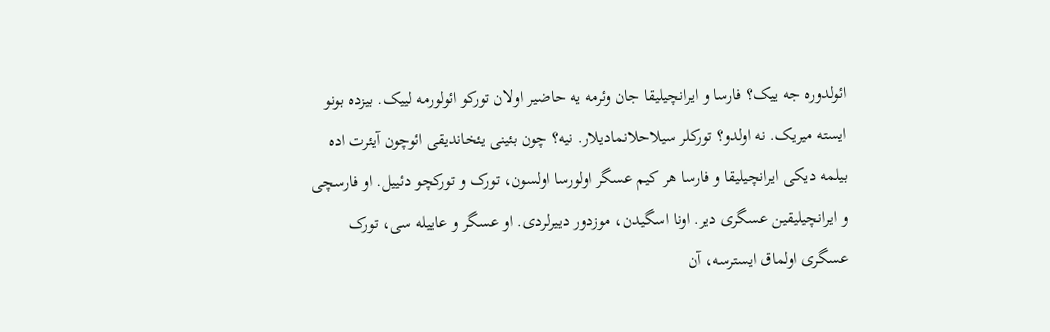ائولدوره جه ییک؟ فارسا و ایرانچیلیقا جان وئرمه یه حاضیر اولان تورکو ائولورمه لییک. بیزده بونو ایسته میریک. نه اولدو؟ تورکلر سیلاحلانمادیلار. نیه؟ چون بئینی یئخاندیقی ائوچون آیئرت اده بیلمه دیکی ایرانچیلیقا و فارسا هر کیم عسگر اولورسا اولسون، تورک و تورکچو دئییل. او فارسچی و ایرانچیلیقین عسگری دیر. اونا اسگیدن، موزدور دییرلردی. او عسگر و عاییله سی، تورک عسگری اولماق ایسترسه، آن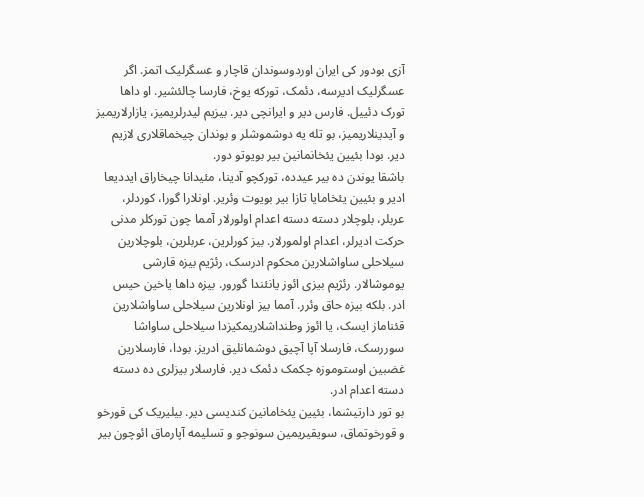آزی بودور کی ایران اوردوسوندان قاچار و عسگرلیک اتمز. اگر عسگرلیک ادیرسه، دئمک، تورکه یوخ، فارسا چالئشیر. او داها تورک دئییل. فارس دیر و ایرانچی دیر. بیزیم لیدرلریمیز، یازارلاریمیز و آیدینلاریمیز، بو تله یه دوشموشلر و بوندان چیخماقلاری لازیم دیر. بودا بئیین یئخانمانین بیر بویوتو دور.
باشقا یوندن ده بیر عیدده، تورکچو آدینا، مئیدانا چیخاراق ایددیعا ادیر و بئیین یئخامایا تازا بیر بویوت وئریر. اونلارا گورا، کوردلر، عربلر، بلوچلار دسته دسته اعدام اولورلار آمما چون تورکلر مدنی حرکت ادیرلر، اعدام اولمورلار. بیز کورلرین، عربلرین، بلوچلارین سیلاحلی ساواشلارین محکوم ادرسک، رئژیم بیزه قارشی یوموشالار. رئژیم بیزی ائوز یانئندا گورور. بیزه داها یاخین حیس ادر. بلکه بیزه حاق وئرر. آمما بیز اونلارین سیلاحلی ساواشلارین قئناماز ایسک، یا ائوز وطنداشلاریمکیزدا سیلاحلی ساواشا سوررسک، فارسلا آپا آچیق دوشمانلیق ادریز. بودا، فارسلارین غضبین اوستوموزه چکمک دئمک دیر. فارسلار بیزلری ده دسته دسته اعدام ادر.
بو تور دارتیشما، بئیین یئخامانین کندیسی دیر. بیلیریک کی قورخو و قورخوتماق، سویقیریمین سونوجو و تسلیمه آپارماق ائوچون بیر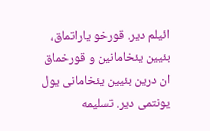ائیلم دیر. قورخو یاراتماق، بئیین یئخامانین و قورخماق ان درین بئیین یئخامانی یول یونتمی دیر. تسلیمه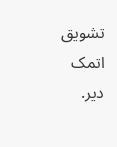تشویق اتمک دیر.